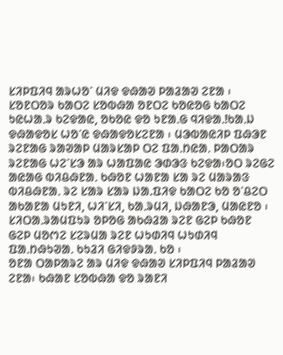ᱥᱤᱞᱯᱤᱧ ᱟᱨᱦᱚᱸ ᱢᱤᱫ ᱫᱷᱟᱣ ᱞᱟᱲᱟᱣ ᱮᱱᱟ ᱾ ᱥᱚᱱᱛᱚᱨ ᱠᱟᱛᱮ ᱥᱚᱵᱷᱟ ᱚᱱᱛᱮ ᱠᱚᱭᱚᱜ ᱠᱟᱛᱮ ᱩᱭᱦᱟᱹᱨ ᱠᱮᱫᱟᱭ, ᱚᱠᱚᱭ ᱫᱚ ᱩᱱᱟᱹᱜ ᱧᱤᱫᱟᱹ!ᱠᱟᱹᱡ ᱫᱷᱟᱫᱚᱥ ᱦᱚᱸᱭ ᱫᱷᱟᱫᱚᱥᱮᱱᱟ ᱾ ᱢᱳᱵᱟᱭᱤᱞ ᱯᱷᱳᱱ ᱨᱮᱱᱟᱜ ᱨᱟᱣᱟᱞ ᱢᱟᱨᱥᱟᱞ ᱛᱮ ᱯᱟᱹᱴᱭᱟᱹ ᱞᱟᱛᱟᱨ ᱨᱮᱱᱟᱜ ᱦᱮᱸᱥᱳ ᱟᱨ ᱦᱟᱯᱟᱭ ᱳᱰᱳᱝ ᱠᱮᱫᱟ᱾ᱚᱛ ᱨᱮᱜᱮ ᱟᱭᱟᱜ ᱵᱤᱪᱷᱱᱟᱹ ᱠᱷᱚᱱ ᱦᱟᱱᱟ ᱥᱟ ᱨᱮ ᱢᱟᱨᱟᱝ ᱵᱤᱪᱷᱱᱟᱹ ᱨᱮ ᱥᱟᱨ ᱥᱟᱨ ᱡᱟ.ᱯᱤᱫ ᱠᱟᱛᱮ ᱠᱚ ᱚᱸᱪᱮᱛ ᱟᱠᱟᱱᱟ ᱢᱩᱱᱤ, ᱦᱤᱸᱥᱤ, ᱠᱟᱹᱨᱢᱤ, ᱡᱷᱟᱱᱳ, ᱢᱟᱭᱱᱚ ᱾ ᱥᱤᱛᱟᱹᱨᱟᱢᱯᱩᱨ ᱚᱞᱚᱜ ᱟᱠᱷᱲᱟ ᱨᱮᱱ ᱜᱮᱞ ᱠᱷᱚᱱ ᱜᱮᱞ ᱢᱚᱬᱮ ᱥᱮᱨᱢᱟ ᱨᱮᱱ ᱦᱩᱰᱤᱧ ᱦᱩᱰᱤᱧ ᱯᱟᱹᱴᱷᱩᱣᱟᱹ ᱠᱩᱲᱤ ᱜᱤᱫᱽᱨᱟᱹ ᱠᱚ ᱾
ᱚᱱᱟ ᱛᱟᱞᱟᱨᱮ ᱟᱨ ᱢᱤᱫ ᱫᱷᱟᱣ ᱥᱤᱞᱯᱤᱧ ᱞᱟᱲᱟᱣ ᱮᱱᱟ᱾ ᱠᱷᱟᱱ ᱥᱚᱵᱷᱟ ᱫᱚ ᱨᱟᱱᱤ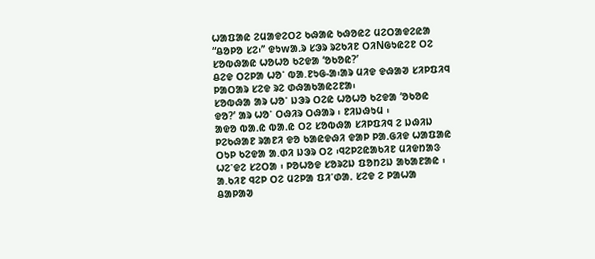ᱦᱟᱯᱟᱭ ᱮᱢᱟᱫᱮᱛᱮ ᱠᱷᱟᱭ ᱠᱷᱚᱭᱮ ᱢᱮᱛᱟᱫᱮᱭᱟ “ᱪᱚᱞᱚ ᱥᱮ᱾’’ ᱫᱩwᱟᱹᱨ ᱥᱳᱨ ᱨᱮᱠᱤᱱ ᱛᱤNᱜᱩᱭᱮᱱ ᱛᱮ ᱥᱚᱵᱷᱟᱭ ᱦᱚᱦᱚ ᱠᱮᱫᱟ ‘ᱚᱠᱚᱭ?’
ᱪᱮᱫ ᱛᱮᱞᱟ ᱦᱚᱸ ᱵᱟ.ᱱᱩᱜ-ᱟ᱾ᱟᱨ ᱢᱤᱫ ᱫᱷᱟᱣ ᱥᱤᱞᱯᱤᱧ ᱞᱟᱛᱟᱨ ᱥᱮᱫ ᱨᱮ ᱰᱷᱟᱠᱟᱭᱮᱱᱟ᱾
ᱥᱚᱵᱷᱟ ᱟᱨ ᱦᱚᱸ ᱡᱳᱨ ᱛᱮᱭ ᱦᱚᱦᱚ ᱠᱮᱫᱟ ‘ᱚᱠᱚᱭ ᱫᱚ?’ ᱟᱨ ᱦᱚᱸ ᱛᱷᱤᱨ ᱛᱷᱟᱨ ᱾ ᱱᱤᱡᱷᱩᱢ ᱾
ᱟᱫᱚ ᱵᱟᱹᱭ ᱵᱟᱹᱭ ᱛᱮ ᱥᱚᱵᱷᱟ ᱥᱤᱞᱯᱤᱧ ᱮ ᱡᱷᱤᱡ ᱞᱮᱠᱷᱟᱱ ᱨᱟᱱᱤ ᱫᱚ ᱠᱟᱭᱫᱷᱤ ᱫᱟᱞ ᱞᱟᱹᱜᱤᱫ ᱦᱟᱯᱟᱭ ᱛᱩᱞ ᱠᱮᱫᱟ ᱟ.ᱰᱤ ᱡᱳᱨ ᱛᱮ ᱾ᱧᱮᱞᱮᱭᱟᱠᱤᱱ ᱢᱤᱫᱴᱟᱝ ᱦᱮᱸᱫᱮ ᱥᱮᱛᱟ ᱾ ᱞᱚᱦᱚᱫ ᱥᱚᱨᱮᱡ ᱯᱚᱴᱮᱡ ᱟᱠᱟᱱᱟᱭ ᱾ ᱟ.ᱠᱤᱱ ᱧᱮᱞ ᱛᱮ ᱢᱮᱞᱟ ᱯᱤᱸᱰᱟᱹ ᱥᱮᱫ ᱮ ᱞᱟᱦᱟ ᱪᱟᱞᱟᱣ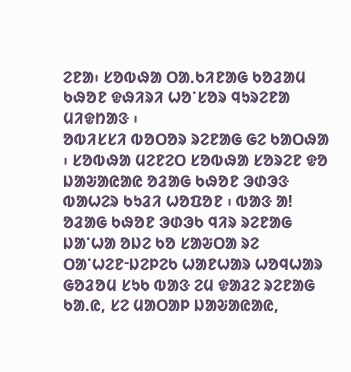ᱮᱱᱟ᱾ ᱥᱚᱵᱷᱟ ᱛᱟᱹᱠᱤᱱᱟᱜ ᱠᱚᱲᱟᱢ ᱠᱷᱚᱱ ᱫᱷᱤᱨᱤ ᱦᱚᱸᱥᱚᱨ ᱧᱩᱨᱮᱱᱟ ᱢᱤᱫᱴᱟᱝ ᱾
ᱚᱵᱤᱥᱥᱤ ᱵᱚᱛᱚᱨ ᱨᱮᱱᱟᱜ ᱜᱮ ᱠᱟᱛᱷᱟ ᱾ ᱥᱚᱵᱷᱟ ᱢᱮᱱᱮᱛ ᱥᱚᱵᱷᱟ ᱥᱚᱨᱮᱱ ᱫᱚ ᱡᱟᱶᱟᱭᱟᱭ ᱚᱲᱟᱜ ᱠᱷᱚᱱ ᱳᱰᱳᱝ ᱵᱟᱦᱮᱨ ᱠᱩᱲᱤ ᱦᱚᱯᱚᱱ ᱾ ᱵᱟᱝ ᱟ! ᱚᱲᱟᱜ ᱠᱷᱚᱱ ᱳᱰᱳᱠ ᱧᱤᱨ ᱨᱮᱱᱟᱜ ᱡᱟᱸᱦᱟ ᱚᱡᱮ ᱠᱚ ᱥᱟᱶᱛᱟ ᱨᱮ ᱛᱟᱸᱦᱮᱱᱼᱡᱮᱞᱮᱠ ᱦᱟᱱᱦᱟᱨ ᱦᱚᱧᱦᱟᱨ ᱜᱚᱲᱚᱢ ᱥᱩᱠ ᱵᱟᱝ ᱮᱢ ᱫᱟᱲᱮ ᱨᱮᱱᱟᱜ ᱠᱟᱹᱭ, ᱥᱮ ᱢᱟᱛᱟᱞ ᱡᱟᱶᱟᱭᱟᱭ,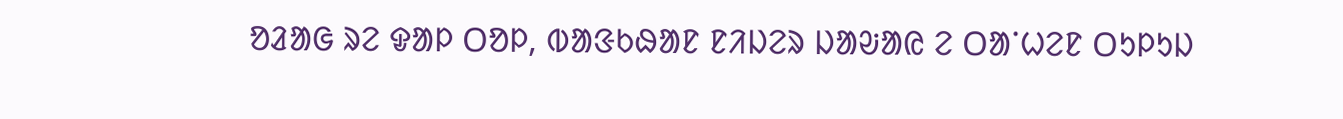ᱚᱲᱟᱜ ᱨᱮ ᱫᱟᱞ ᱛᱚᱞ, ᱵᱟᱝᱠᱷᱟᱱ ᱱᱤᱡᱮᱨ ᱡᱟᱶᱟᱭ ᱮ ᱛᱟᱸᱦᱮᱱ ᱛᱩᱞᱩᱡ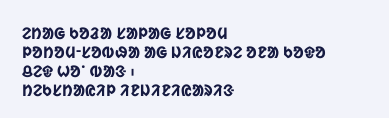ᱮᱴᱟᱜ ᱠᱚᱲᱟ ᱥᱟᱞᱟᱜ ᱥᱚᱞᱚᱢ ᱞᱚᱴᱚᱢᱼᱥᱚᱵᱷᱟ ᱟᱜ ᱡᱤᱭᱚᱱᱨᱮ ᱚᱱᱟ ᱠᱚᱫᱚ ᱪᱮᱫ ᱦᱚᱸ ᱵᱟᱝ ᱾
ᱴᱮᱠᱥᱴᱟᱭᱤᱞ ᱤᱱᱡᱤᱱᱤᱭᱟᱨᱤᱝ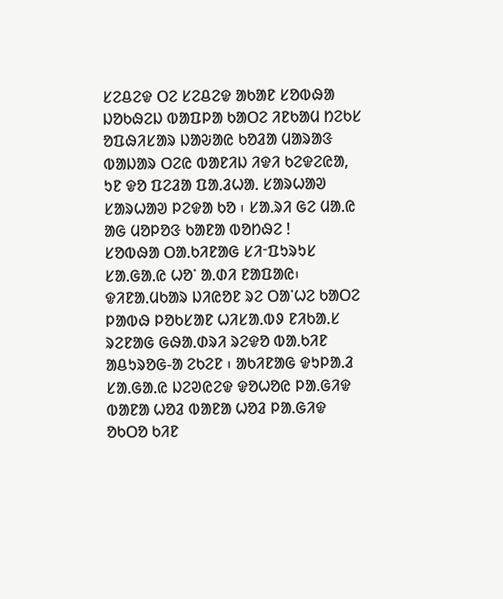ᱥᱮᱪᱮᱫ ᱛᱮ ᱥᱮᱪᱮᱫ ᱟᱠᱟᱱ ᱥᱚᱵᱷᱟ ᱡᱚᱠᱷᱮᱡ ᱵᱟᱯᱞᱟ ᱠᱟᱛᱮ ᱤᱱᱠᱟᱢ ᱴᱮᱠᱥ ᱚᱯᱷᱤᱥᱟᱨ ᱡᱟᱶᱟᱭ ᱠᱚᱲᱟ ᱢᱟᱨᱟᱝ ᱵᱟᱡᱟᱨ ᱛᱮᱭ ᱵᱟᱱᱤᱡ ᱤᱫᱤ ᱠᱮᱫᱮᱭᱟ, ᱩᱱ ᱫᱚ ᱯᱮᱲᱟ ᱯᱟᱹᱲᱦᱟᱹ ᱥᱟᱨᱦᱟᱣ ᱥᱟᱨᱦᱟᱣ ᱞᱮᱫᱟ ᱠᱚ ᱾ ᱥᱟᱹᱨᱤ ᱜᱮ ᱢᱟᱹᱭ ᱟᱜ ᱢᱚᱞᱚᱝ ᱠᱟᱱᱟ ᱵᱚᱴᱷᱮ !
ᱥᱚᱵᱷᱟ ᱛᱟᱹᱠᱤᱱᱟᱜ ᱥᱤᱼᱯᱩᱨᱩᱥ ᱥᱟᱹᱜᱟᱹᱭ ᱦᱚᱸ ᱟᱹᱰᱤ ᱱᱟᱯᱟᱭ᱾ ᱫᱤᱱᱟᱹᱢᱠᱟᱨ ᱡᱤᱭᱚᱱ ᱨᱮ ᱛᱟᱸᱦᱮ ᱠᱟᱛᱮ ᱞᱟᱵᱷ ᱞᱚᱠᱥᱟᱱ ᱦᱤᱥᱟᱹᱵᱽ ᱱᱤᱠᱟᱹᱥ ᱨᱮᱱᱟᱜ ᱜᱷᱟᱹᱰᱨᱤ ᱨᱮᱫᱚ ᱵᱟ.ᱠᱤᱱ ᱟᱪᱩᱨᱚᱜ-ᱟ ᱮᱠᱮᱱ ᱾ ᱟᱠᱤᱱᱟᱜ ᱫᱩᱞᱟᱹᱲ ᱥᱟᱹᱜᱟᱹᱭ ᱡᱮᱣᱭᱮᱫ ᱫᱚᱦᱚᱭ ᱞᱟ.ᱜᱤᱫ ᱵᱟᱱᱟ ᱦᱚᱲ ᱵᱟᱱᱟ ᱦᱚᱲ ᱞᱟ.ᱜᱤᱫ ᱚᱠᱛᱚ ᱠᱤᱱ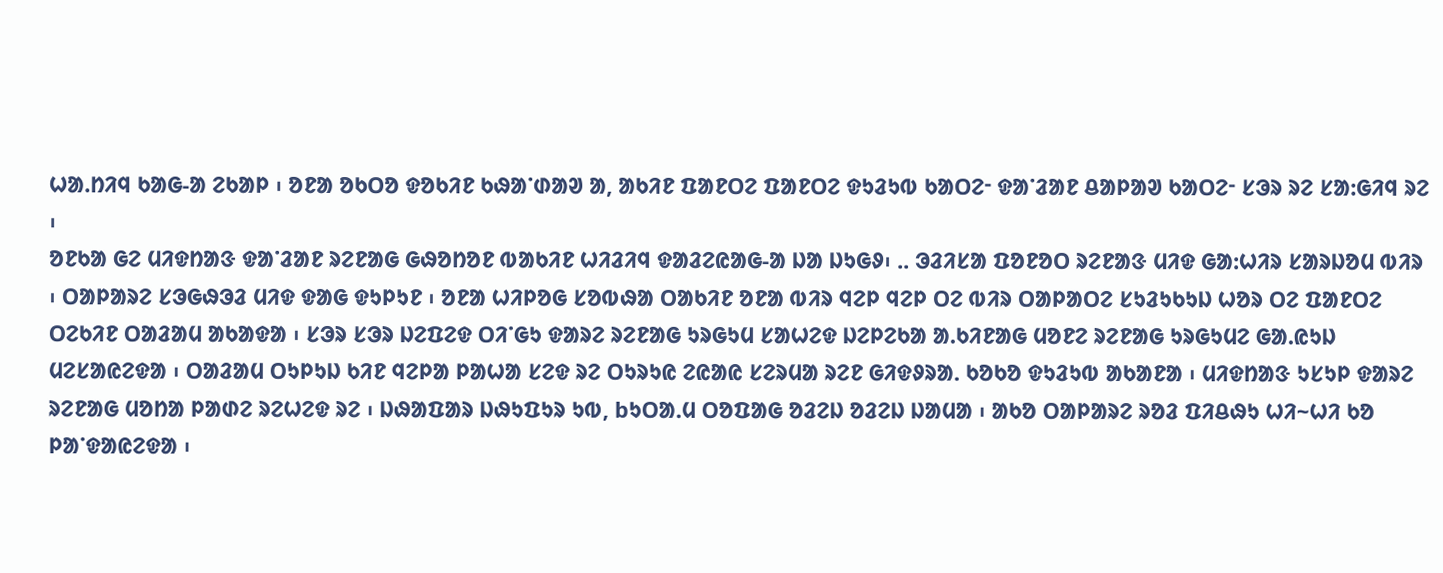ᱦᱟ.ᱴᱤᱧ ᱠᱟᱜ-ᱟ ᱮᱠᱟᱞ ᱾ ᱚᱱᱟ ᱚᱠᱛᱚ ᱫᱚᱠᱤᱱ ᱠᱷᱟᱸᱰᱟᱣ ᱟ, ᱟᱠᱤᱱ ᱯᱟᱱᱛᱮ ᱯᱟᱱᱛᱮ ᱫᱩᱲᱩᱵ ᱠᱟᱛᱮᱼ ᱫᱟᱸᱲᱟᱱ ᱪᱟᱞᱟᱣ ᱠᱟᱛᱮᱼ ᱥᱳᱨ ᱨᱮ ᱥᱟ:ᱜᱤᱧ ᱨᱮ ᱾
ᱚᱱᱠᱟ ᱜᱮ ᱢᱤᱫᱴᱟᱝ ᱫᱟᱸᱲᱟᱱ ᱨᱮᱱᱟᱜ ᱜᱷᱚᱴᱚᱱ ᱵᱟᱠᱤᱱ ᱦᱤᱲᱤᱧ ᱫᱟᱲᱮᱭᱟᱜ-ᱟ ᱡᱟ ᱡᱩᱜᱽ᱾ ᱹᱹ ᱳᱲᱤᱥᱟ ᱯᱚᱱᱚᱛ ᱨᱮᱱᱟᱝ ᱢᱤᱫ ᱜᱟ:ᱦᱤᱨ ᱥᱟᱨᱡᱚᱢ ᱵᱤᱨ ᱾ ᱛᱟᱞᱟᱨᱮ ᱥᱳᱜᱷᱳᱲ ᱢᱤᱫ ᱫᱟᱜ ᱫᱩᱞᱩᱱ ᱾ ᱚᱱᱟ ᱦᱤᱞᱚᱜ ᱥᱚᱵᱷᱟ ᱛᱟᱠᱤᱱ ᱚᱱᱟ ᱵᱤᱨ ᱧᱮᱞ ᱧᱮᱞ ᱛᱮ ᱵᱤᱨ ᱛᱟᱞᱟᱛᱮ ᱥᱩᱲᱩᱠᱩᱡ ᱦᱚᱨ ᱛᱮ ᱯᱟᱱᱛᱮ ᱛᱮᱠᱤᱱ ᱛᱟᱲᱟᱢ ᱟᱠᱟᱫᱟ ᱾ ᱥᱳᱨ ᱥᱳᱨ ᱡᱮᱯᱮᱫ ᱛᱤᱸᱜᱩ ᱫᱟᱨᱮ ᱨᱮᱱᱟᱜ ᱩᱨᱜᱩᱢ ᱥᱟᱦᱮᱫ ᱡᱮᱞᱮᱠᱟ ᱟ.ᱠᱤᱱᱟᱜ ᱢᱚᱱᱮ ᱨᱮᱱᱟᱜ ᱩᱨᱜᱩᱢᱮ ᱜᱟ.ᱭᱩᱡ ᱢᱮᱥᱟᱭᱮᱫᱟ ᱾ ᱛᱟᱲᱟᱢ ᱛᱩᱞᱩᱡ ᱠᱤᱱ ᱧᱮᱞᱟ ᱞᱟᱦᱟ ᱥᱮᱫ ᱨᱮ ᱛᱩᱨᱩᱭ ᱮᱭᱟᱭ ᱥᱮᱨᱢᱟ ᱨᱮᱱ ᱜᱤᱫᱽᱨᱟᱹ ᱠᱚᱠᱚ ᱫᱩᱲᱩᱵ ᱟᱠᱟᱱᱟ ᱾ ᱢᱤᱫᱴᱟᱝ ᱩᱥᱩᱞ ᱫᱟᱨᱮ ᱨᱮᱱᱟᱜ ᱢᱚᱴᱟ ᱞᱟᱰᱮ ᱨᱮᱦᱮᱫ ᱨᱮ ᱾ ᱡᱷᱟᱯᱟᱨ ᱡᱷᱩᱯᱩᱨ ᱩᱵ, bᱩᱛᱟᱹᱢ ᱛᱚᱯᱟᱜ ᱚᱲᱮᱡ ᱚᱲᱮᱡ ᱡᱟᱢᱟ ᱾ ᱟᱠᱚ ᱛᱟᱞᱟᱨᱮ ᱨᱚᱲ ᱯᱤᱪᱷᱩ ᱦᱤ~ᱦᱤ ᱠᱚ ᱞᱟᱸᱫᱟᱭᱮᱫᱟ ᱾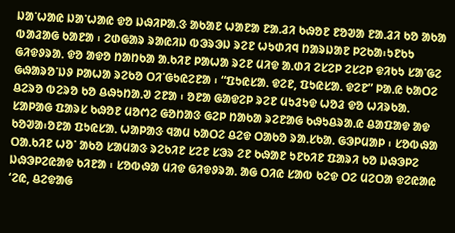ᱡᱟᱸᱦᱟᱭ ᱡᱟᱸᱦᱟᱭ ᱫᱚ ᱡᱷᱤᱞᱟᱹᱝ ᱟᱠᱟᱱ ᱦᱟᱱᱟ ᱱᱟ.ᱲᱤ ᱠᱷᱚᱱ ᱱᱚᱣᱟ ᱱᱟ.ᱲᱤ ᱠᱚ ᱟᱠᱟ ᱵᱟᱲᱟᱜ ᱠᱟᱱᱟ ᱾ ᱮᱰᱜᱟᱨ ᱨᱟᱭᱤᱡ ᱵᱳᱨᱳᱡ ᱨᱮᱱ ᱦᱩᱰᱤᱧ ᱴᱟᱨᱡᱟᱱ ᱞᱮᱠᱟ᱾ᱩᱱᱠᱩ ᱜᱤᱫᱽᱨᱟᱹ ᱫᱚ ᱟᱫᱚ ᱴᱟᱴᱠᱟ ᱟ.ᱠᱤᱱ ᱞᱟᱦᱟ ᱨᱮᱱ ᱢᱤᱫ ᱟ.ᱰᱤ ᱮᱥᱮᱞ ᱮᱥᱮᱞ ᱫᱤᱠᱩ ᱥᱟᱸᱜᱮ ᱜᱷᱟᱨᱚᱸᱡᱽ ᱞᱟᱦᱟ ᱨᱮᱠᱚ ᱛᱤᱸᱜᱩᱭᱮᱱᱟ ᱾ “ᱯᱩᱭᱥᱟᱹ ᱫᱮᱱ, ᱯᱩᱭᱥᱟᱹ ᱫᱮᱱ” ᱞᱟᱹᱭ ᱠᱟᱛᱮ ᱪᱮᱨᱚ ᱵᱮᱨᱚ ᱠᱚ ᱪᱷᱩᱴᱟᱹᱣ ᱮᱱᱟ ᱾ ᱚᱱᱟ ᱜᱟᱫᱮᱞ ᱨᱮᱱ ᱢᱩᱲᱩᱫ ᱦᱚᱲ ᱫᱚ ᱦᱤᱨᱠᱟᱹ ᱥᱟᱞᱟᱜ ᱯᱟᱨᱥ ᱠᱷᱚᱱ ᱢᱚᱬᱮ ᱜᱚᱴᱟᱝ ᱜᱮᱞ ᱴᱟᱠᱟ ᱨᱮᱱᱟᱜ ᱠᱷᱩᱪᱨᱟᱹᱭ ᱪᱟᱯᱟᱫ ᱟᱫ ᱠᱚᱣᱟ᱾ᱚᱱᱟ ᱯᱩᱭᱥᱟᱹ ᱦᱟᱞᱟᱝ ᱧᱟᱢ ᱠᱟᱛᱮ ᱪᱮᱫ ᱛᱟᱠᱚ ᱨᱟᱹᱥᱠᱟᱹ ᱜᱳᱞᱢᱟᱞ ᱾ ᱥᱚᱵᱷᱟ ᱛᱟ.ᱠᱤᱱ ᱦᱚᱸ ᱟᱠᱚ ᱥᱟᱢᱟᱝ ᱨᱮᱠᱤᱱ ᱥᱮᱱ ᱥᱳᱨ ᱮᱱ ᱠᱷᱟᱱ ᱩᱱᱠᱤᱱ ᱯᱟᱨᱤ ᱠᱚ ᱡᱷᱳᱞᱮ ᱡᱷᱳᱞᱮᱭᱟᱫ ᱠᱤᱱᱟ ᱾ ᱥᱚᱵᱷᱟ ᱢᱤᱫ ᱜᱤᱫᱽᱨᱟᱹ ᱟᱜ ᱛᱤᱭ ᱥᱟᱵ ᱠᱮᱫ ᱛᱮ ᱢᱮᱛᱟ ᱫᱮᱭᱟᱭ ‘ᱮᱭ, ᱪᱮᱫᱟᱜ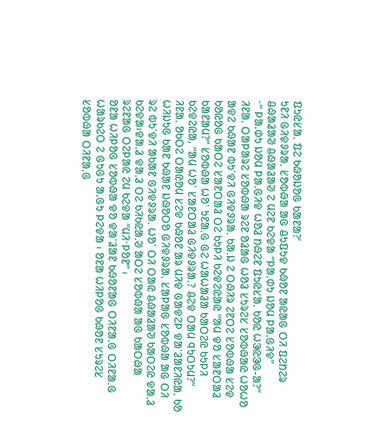ᱯᱩᱭᱥᱟᱹ ᱯᱮ ᱠᱷᱚᱡᱚᱜ ᱠᱟᱱᱟ?’
ᱩᱱᱤ ᱜᱤᱫᱽᱨᱟᱹ ᱥᱚᱵᱷᱟ ᱟᱜ ᱪᱩᱯᱩᱫ ᱠᱷᱚᱱ ᱟᱭᱟᱜ ᱛᱤ ᱯᱮᱴᱮᱨ ᱪᱷᱟᱲᱟᱣ ᱪᱷᱟᱲᱟᱣ ᱮ ᱢᱮᱱ ᱠᱮᱫᱟ “ᱞᱟ.ᱰᱩ ᱡᱚᱢ ᱞᱟ.ᱜᱤᱫ”
ᱼ“ ᱞᱟ.ᱰᱩ ᱡᱚᱢ ᱞᱟ.ᱜᱤᱫ ᱦᱚᱲ ᱴᱷᱮᱱ ᱯᱩᱭᱥᱟᱹ ᱠᱚᱭ ᱦᱳᱭᱳᱜ-ᱟ?”
ᱤᱱᱟᱹ ᱛᱟᱞᱟᱨᱮ ᱥᱚᱵᱷᱟ ᱨᱮᱱ ᱚᱲᱟᱜ ᱦᱚᱲ ᱥᱩᱨᱮᱥ ᱥᱚᱵᱷᱟᱭ ᱦᱚᱦᱚ ᱟᱫᱮ ᱠᱷᱟᱱ ᱵᱩᱸᱫᱤ ᱜᱤᱫᱽᱨᱟᱹ ᱠᱟᱹᱡ ᱮ ᱛᱷᱤᱨ ᱮᱱᱛᱮ ᱥᱚᱵᱷᱟ ᱥᱮᱫ ᱠᱚᱭᱚᱜ ᱠᱟᱛᱮ ᱥᱟᱱᱛᱟᱲ ᱛᱮ ᱠᱩᱞᱤ ᱠᱮᱫᱮᱭᱟᱭ “ᱟᱢ ᱫᱚ ᱥᱟᱱᱛᱟᱲ ᱠᱟᱱᱟᱢ?” ᱥᱚᱵᱷᱟ ᱦᱚᱸ ᱩᱱᱟᱹᱜ ᱜᱮ ᱦᱟᱦᱟᱲᱟ ᱠᱟᱛᱮᱭ ᱠᱩᱞᱤ ᱠᱮᱫᱮᱭᱟ, “ᱟᱢ ᱦᱚᱸ ᱥᱟᱱᱛᱟᱲ ᱜᱤᱫᱽᱨᱟᱹ? ᱪᱮᱫ ᱛᱟᱢ ᱧᱩᱛᱩᱢ?”
ᱤᱱᱟᱹ ᱚᱠᱛᱮ ᱛᱟᱭᱚᱢ ᱥᱮᱫ ᱠᱷᱚᱱ ᱟᱨ ᱢᱤᱫ ᱜᱟᱫᱮᱞ ᱫᱟᱸᱲᱟᱱᱤᱭᱟᱹ ᱠᱚ ᱦᱤᱡᱩᱜ ᱠᱟᱱ ᱠᱷᱟᱱ ᱡᱷᱚᱛᱚ ᱜᱤᱫᱽᱨᱟᱹ ᱥᱟᱞᱟᱜ ᱥᱚᱵᱷᱟ ᱟᱜ ᱛᱤ ᱨᱮ ᱵᱩᱸᱫᱤ ᱟᱠᱟᱱ ᱜᱤᱫᱽᱨᱟᱹ ᱦᱚᱸ ᱛᱤ ᱛᱟᱭ ᱪᱷᱟᱲᱟᱣ ᱠᱟᱛᱮᱭ ᱫᱟᱹᱲ ᱠᱮᱫᱟ᱾ᱫᱟᱹᱲ ᱫᱟᱹᱲ ᱛᱮ ᱠᱤᱠᱭᱟᱹᱣ ᱟᱛᱮ ᱥᱚᱵᱷᱟ ᱟᱜ ᱠᱟᱛᱷᱟ ᱨᱮᱱᱟᱜ ᱛᱮᱞᱟᱭ ᱮᱢ ᱠᱮᱫᱟ “ᱢᱤᱼᱞᱚᱱ” ᱾
ᱚᱱᱟ ᱦᱤᱞᱚᱜ ᱥᱚᱵᱷᱟ ᱫᱚ ᱫᱟᱸᱲᱟᱱ ᱠᱷᱚᱱᱟᱜ ᱛᱤᱱᱟᱹᱜ ᱛᱤᱱᱟᱹᱜ ᱦᱟᱨᱠᱮᱛ ᱮ ᱜᱩᱜᱩ ᱟ.ᱜᱩ ᱞᱮᱫᱟ ᱾ ᱚᱱᱟ ᱦᱤᱞᱚᱜ ᱠᱷᱚᱱ ᱥᱩᱨᱮᱥ ᱥᱚᱵᱷᱟ ᱛᱤᱱᱟᱹᱜ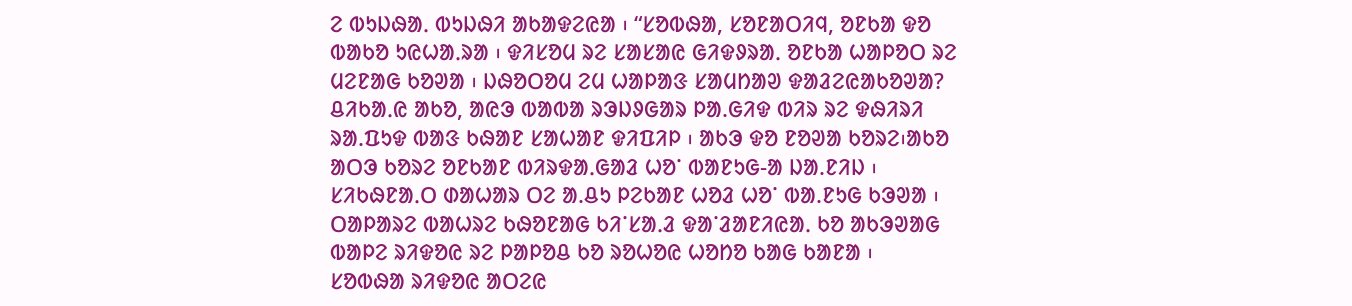ᱮ ᱵᱩᱡᱷᱟᱹ ᱵᱩᱡᱷᱤ ᱟᱠᱟᱫᱮᱭᱟ ᱾ “ᱥᱚᱵᱷᱟ, ᱥᱚᱱᱟᱛᱤᱧ, ᱚᱱᱠᱟ ᱫᱚ ᱵᱟᱠᱚ ᱩᱭᱦᱟᱹᱨᱟ ᱾ ᱫᱤᱥᱚᱢ ᱨᱮ ᱥᱟᱥᱟᱭ ᱜᱤᱫᱽᱨᱟᱹ ᱚᱱᱠᱟ ᱦᱟᱞᱚᱛ ᱨᱮ ᱢᱮᱱᱟᱜ ᱠᱚᱣᱟ ᱾ ᱡᱷᱚᱛᱚᱢ ᱮᱢ ᱦᱟᱞᱟᱝ ᱥᱟᱢᱴᱟᱣ ᱫᱟᱲᱮᱭᱟᱠᱚᱣᱟ? ᱪᱤᱠᱟᱹᱭ ᱟᱠᱚ, ᱟᱭᱳ ᱵᱟᱵᱟ ᱨᱳᱡᱽᱜᱟᱨ ᱞᱟ.ᱜᱤᱫ ᱵᱤᱨ ᱨᱮ ᱫᱷᱤᱨᱤ ᱨᱟ.ᱯᱩᱫ ᱵᱟᱝ ᱠᱷᱟᱱ ᱥᱟᱦᱟᱱ ᱫᱤᱯᱤᱞ ᱾ ᱟᱠᱳ ᱫᱚ ᱱᱚᱣᱟ ᱠᱚᱨᱮ᱾ᱟᱠᱚ ᱟᱛᱳ ᱠᱚᱨᱮ ᱚᱱᱠᱟᱱ ᱵᱤᱨᱫᱟᱹᱜᱟᱲ ᱦᱚᱸ ᱵᱟᱱᱩᱜ-ᱟ ᱡᱟ.ᱱᱤᱡ ᱾ ᱥᱤᱠᱷᱱᱟᱹᱛ ᱰᱟᱦᱟᱨ ᱛᱮ ᱟ.ᱪᱩ ᱞᱮᱠᱟᱱ ᱦᱚᱲ ᱦᱚᱸ ᱵᱟ.ᱱᱩᱜ ᱠᱳᱣᱟ ᱾ ᱛᱟᱞᱟᱨᱮ ᱵᱟᱦᱨᱮ ᱠᱷᱚᱱᱟᱜ ᱠᱤᱸᱥᱟᱹᱲ ᱫᱟᱸᱲᱟᱱᱤᱭᱟᱹ ᱠᱚ ᱟᱠᱳᱣᱟᱜ ᱵᱟᱞᱮ ᱨᱤᱫᱚᱭ ᱨᱮ ᱞᱟᱞᱚᱪ ᱠᱚ ᱨᱚᱦᱚᱭ ᱦᱚᱴᱚ ᱠᱟᱜ ᱠᱟᱱᱟ ᱾
ᱥᱚᱵᱷᱟ ᱨᱤᱫᱚᱭ ᱟᱛᱮᱭ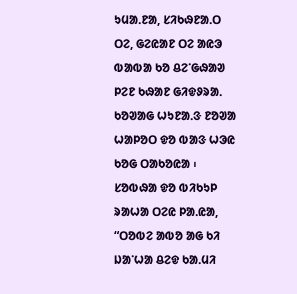ᱩᱢᱟᱹᱱᱟ, ᱥᱤᱠᱷᱱᱟᱹᱛ ᱛᱮ, ᱜᱮᱭᱟᱱ ᱛᱮ ᱟᱭᱳ ᱵᱟᱵᱟ ᱠᱚ ᱪᱮᱸᱜᱷᱟᱣ ᱞᱮᱱ ᱠᱷᱟᱱ ᱜᱤᱫᱽᱨᱟᱹ ᱠᱚᱣᱟᱜ ᱦᱩᱱᱟᱹᱝ ᱱᱚᱣᱟ ᱦᱟᱞᱚᱛ ᱫᱚ ᱵᱟᱝ ᱦᱳᱭ ᱠᱚᱜ ᱛᱟᱠᱚᱭᱟ ᱾
ᱥᱚᱵᱷᱟ ᱫᱚ ᱵᱤᱠᱩᱞ ᱨᱟᱦᱟ ᱛᱮᱭ ᱞᱟᱹᱭᱟ, “ᱛᱚᱵᱮ ᱟᱵᱚ ᱟᱜ ᱠᱤ ᱡᱟᱸᱦᱟ ᱪᱮᱫ ᱠᱟᱹᱢᱤ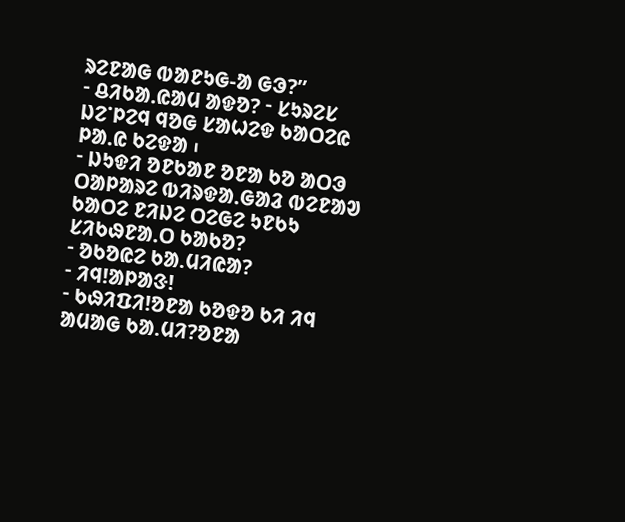ᱨᱮᱱᱟᱜ ᱵᱟᱱᱩᱜ-ᱟ ᱜᱳ?”
ᱼ ᱪᱤᱠᱟᱹᱭᱟᱢ ᱟᱫᱚ? ᱼ ᱥᱩᱨᱮᱥ ᱡᱮᱸᱞᱮᱧ ᱧᱚᱜ ᱥᱟᱦᱮᱫ ᱠᱟᱛᱮᱭ ᱞᱟᱹᱭ ᱠᱮᱫᱟ ᱾
ᱼ ᱡᱩᱫᱤ ᱚᱱᱠᱟᱱ ᱚᱱᱟ ᱠᱚ ᱟᱛᱳ ᱛᱟᱞᱟᱨᱮ ᱵᱤᱨᱫᱟᱹᱜᱟᱲ ᱵᱮᱱᱟᱣ ᱠᱟᱛᱮ ᱱᱤᱡᱮ ᱛᱮᱜᱮ ᱩᱱᱠᱩ ᱥᱤᱠᱷᱱᱟᱹᱛ ᱠᱟᱠᱚ?
ᱼ ᱚᱠᱚᱭᱮ ᱠᱟ.ᱢᱤᱭᱟ?
ᱼ ᱤᱧ!ᱟᱞᱟᱝ!
ᱼ ᱠᱷᱤᱯᱤ!ᱚᱱᱟ ᱠᱚᱫᱚ ᱠᱤ ᱤᱧ ᱟᱢᱟᱜ ᱠᱟ.ᱢᱤ?ᱚᱱᱟ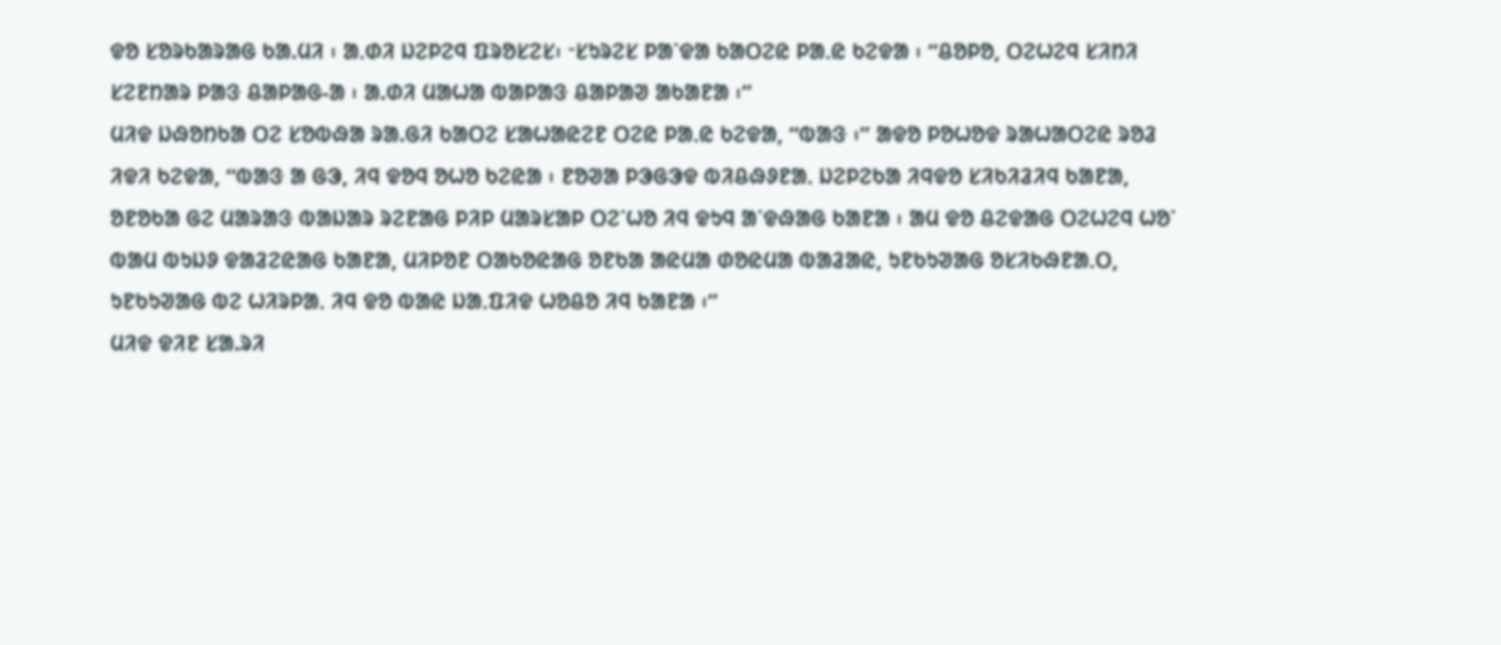ᱫᱚ ᱥᱚᱨᱠᱟᱨᱟᱜ ᱠᱟ.ᱢᱤ ᱾ ᱟᱹᱰᱤ ᱡᱮᱞᱮᱧ ᱯᱨᱚᱥᱮᱥ᱾ ᱼᱥᱩᱨᱮᱥ ᱞᱟᱸᱫᱟ ᱠᱟᱛᱮᱭ ᱞᱟᱹᱭ ᱠᱮᱫᱟ ᱾ “ᱪᱚᱞᱚ, ᱛᱮᱦᱮᱧ ᱥᱤᱴᱤ ᱥᱮᱱᱴᱟᱨ ᱞᱟᱝ ᱪᱟᱞᱟᱜ-ᱟ ᱾ ᱟ.ᱰᱤ ᱢᱟᱦᱟ ᱵᱟᱞᱟᱝ ᱪᱟᱞᱟᱣ ᱟᱠᱟᱱᱟ ᱾”
ᱢᱤᱫ ᱡᱷᱚᱴᱠᱟ ᱛᱮ ᱥᱚᱵᱷᱟ ᱨᱟ.ᱜᱤ ᱠᱟᱛᱮ ᱥᱟᱦᱟᱭᱮᱱ ᱛᱮᱭ ᱞᱟᱹᱭ ᱠᱮᱫᱟ, “ᱵᱟᱝ ᱾” ᱟᱫᱚ ᱞᱚᱦᱚᱫ ᱨᱟᱦᱟᱛᱮᱭ ᱨᱚᱲ ᱤᱫᱤ ᱠᱮᱫᱟ, “ᱵᱟᱝ ᱟ ᱜᱳ, ᱤᱧ ᱫᱚᱧ ᱚᱦᱚ ᱠᱮᱭᱟ ᱾ ᱱᱚᱣᱟ ᱞᱳᱜᱳᱫ ᱵᱤᱪᱷᱽᱱᱟᱹ ᱡᱮᱞᱮᱠᱟ ᱤᱧᱫᱚ ᱥᱤᱠᱤᱲᱤᱧ ᱠᱟᱱᱟ, ᱚᱱᱚᱠᱟ ᱜᱮ ᱢᱟᱨᱟᱝ ᱵᱟᱡᱟᱨ ᱨᱮᱱᱟᱜ ᱞᱤᱞ ᱢᱟᱨᱥᱟᱞ ᱛᱮᱸᱦᱚ ᱤᱧ ᱫᱩᱧ ᱟᱸᱫᱷᱟᱜ ᱠᱟᱱᱟ ᱾ ᱟᱢ ᱫᱚ ᱪᱮᱫᱟᱜ ᱛᱮᱦᱮᱧ ᱦᱚᱸ ᱵᱟᱢ ᱵᱩᱡᱽ ᱫᱟᱲᱮᱭᱟᱜ ᱠᱟᱱᱟ, ᱢᱤᱞᱚᱱ ᱛᱟᱠᱚᱭᱟᱜ ᱚᱱᱠᱟ ᱟᱭᱢᱟ ᱰᱚᱭᱢᱟ ᱵᱟᱲᱟᱭ, ᱩᱱᱠᱩᱣᱟᱜ ᱚᱥᱤᱠᱷᱱᱟᱹᱛ, ᱩᱱᱠᱩᱣᱟᱜ ᱵᱮ ᱦᱤᱨᱞᱟᱹ ᱤᱧ ᱫᱚ ᱵᱟᱭ ᱡᱟᱹᱯᱤᱫ ᱦᱚᱪᱚ ᱤᱧ ᱠᱟᱱᱟ ᱾”
ᱢᱤᱫ ᱫᱤᱱ ᱥᱟ.ᱨᱤ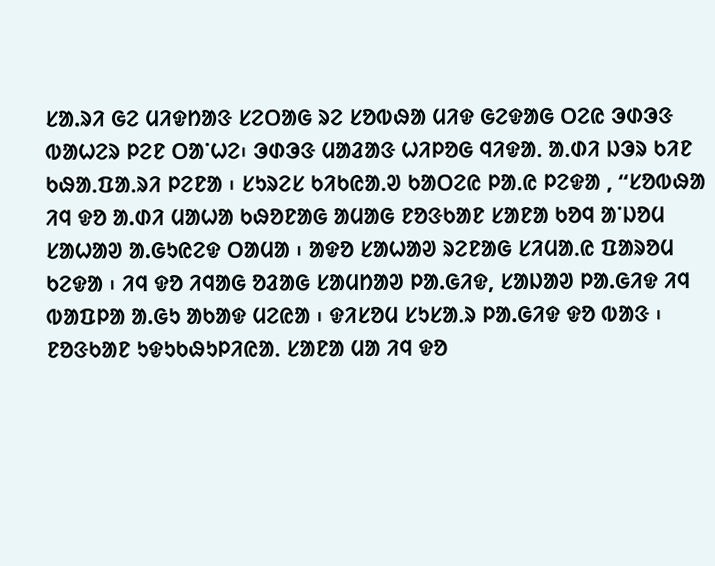ᱥᱟ.ᱨᱤ ᱜᱮ ᱢᱤᱫᱴᱟᱝ ᱥᱮᱛᱟᱜ ᱨᱮ ᱥᱚᱵᱷᱟ ᱢᱤᱫ ᱜᱮᱫᱟᱜ ᱛᱮᱭ ᱳᱰᱳᱝ ᱵᱟᱦᱮᱨ ᱞᱮᱱ ᱛᱟᱸᱦᱮ᱾ ᱳᱰᱳᱝ ᱢᱟᱲᱟᱝ ᱦᱤᱞᱚᱜ ᱧᱤᱫᱟᱹ ᱟᱹᱰᱤ ᱡᱳᱨ ᱠᱤᱱ ᱠᱷᱟᱹᱯᱟᱹᱨᱤ ᱞᱮᱱᱟ ᱾ ᱥᱩᱨᱮᱥ ᱠᱤᱠᱭᱟᱹᱣ ᱠᱟᱛᱮᱭ ᱞᱟᱹᱭ ᱞᱮᱫᱟ , “ᱥᱚᱵᱷᱟ ᱤᱧ ᱫᱚ ᱟ.ᱰᱤ ᱢᱟᱦᱟ ᱠᱷᱚᱱᱟᱜ ᱟᱢᱟᱜ ᱱᱚᱝᱠᱟᱱ ᱥᱟᱱᱟ ᱠᱚᱧ ᱟᱸᱡᱚᱢ ᱥᱟᱦᱟᱣ ᱟ.ᱜᱩᱭᱮᱫ ᱛᱟᱢᱟ ᱾ ᱟᱫᱚ ᱥᱟᱦᱟᱣ ᱨᱮᱱᱟᱜ ᱥᱤᱢᱟᱹᱭ ᱯᱟᱨᱚᱢ ᱠᱮᱫᱟ ᱾ ᱤᱧ ᱫᱚ ᱤᱧᱟᱜ ᱚᱲᱟᱜ ᱥᱟᱢᱴᱟᱣ ᱞᱟ.ᱜᱤᱫ, ᱥᱟᱡᱟᱣ ᱞᱟ.ᱜᱤᱫ ᱤᱧ ᱵᱟᱯᱞᱟ ᱟ.ᱜᱩ ᱟᱠᱟᱫ ᱢᱮᱭᱟ ᱾ ᱫᱤᱥᱚᱢ ᱥᱩᱥᱟᱹᱨ ᱞᱟ.ᱜᱤᱫ ᱫᱚ ᱵᱟᱝ ᱾ ᱱᱚᱝᱠᱟᱱ ᱩᱫᱩᱠᱷᱩᱞᱤᱭᱟᱹ ᱥᱟᱱᱟ ᱢᱟ ᱤᱧ ᱫᱚ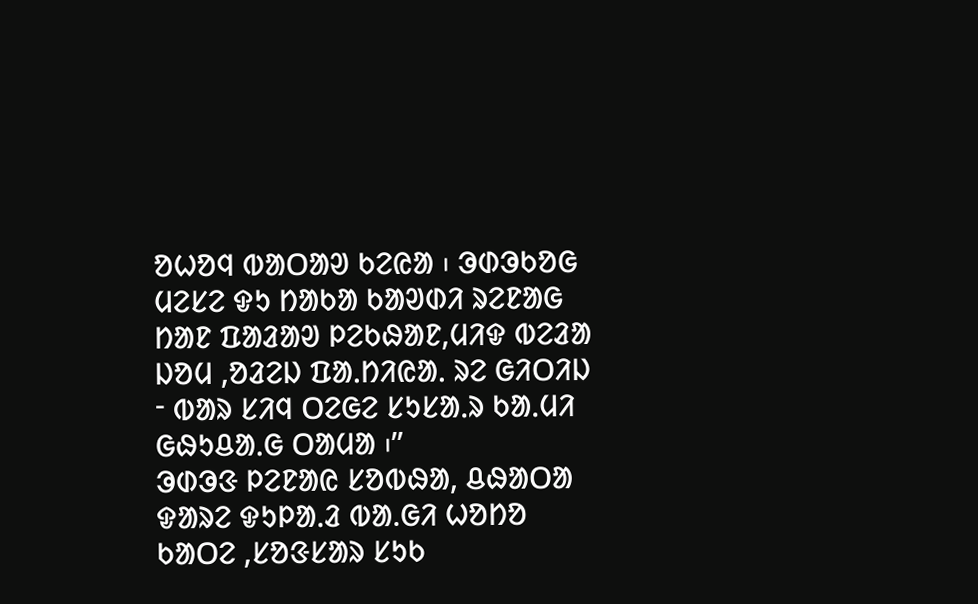ᱚᱦᱚᱧ ᱵᱟᱛᱟᱣ ᱠᱮᱭᱟ ᱾ ᱳᱰᱳᱠᱚᱜ ᱢᱮᱥᱮ ᱫᱩ ᱴᱟᱠᱟ ᱠᱟᱣᱰᱤ ᱨᱮᱱᱟᱜ ᱴᱟᱱ ᱯᱟᱲᱟᱣ ᱞᱮᱠᱷᱟᱱ,ᱢᱤᱫ ᱵᱮᱲᱟ ᱡᱚᱢ ,ᱚᱲᱮᱡ ᱯᱟᱹᱴᱤᱭᱟᱹ ᱨᱮ ᱜᱤᱛᱤᱡ ᱼ ᱵᱟᱨ ᱥᱤᱧ ᱛᱮᱜᱮ ᱥᱩᱥᱟᱹᱨ ᱠᱟᱹᱢᱤ ᱜᱷᱩᱪᱟᱹᱜ ᱛᱟᱢᱟ ᱾”
ᱳᱰᱳᱝ ᱞᱮᱱᱟᱭ ᱥᱚᱵᱷᱟ, ᱪᱷᱟᱛᱟ ᱫᱟᱨᱮ ᱫᱩᱞᱟᱹᱲ ᱵᱟ.ᱜᱤ ᱦᱚᱴᱚ ᱠᱟᱛᱮ ,ᱥᱚᱝᱥᱟᱨ ᱥᱩᱠ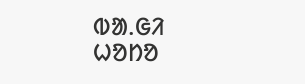ᱵᱟ.ᱜᱤ ᱦᱚᱴᱚ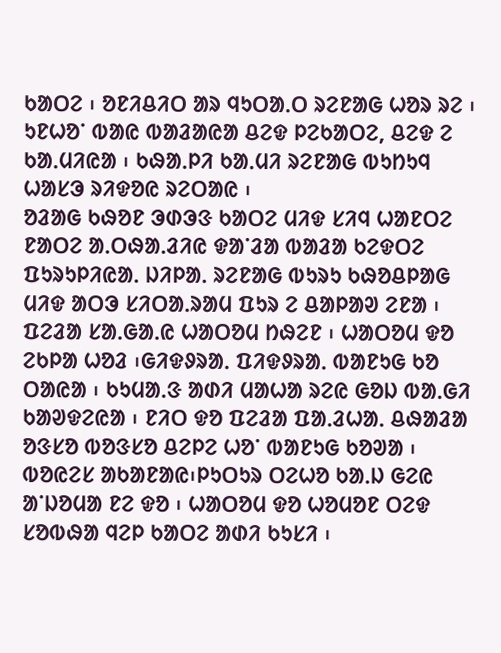ᱠᱟᱛᱮ ᱾ ᱚᱱᱤᱪᱤᱛ ᱟᱨ ᱧᱩᱛᱟᱹᱛ ᱨᱮᱱᱟᱜ ᱦᱚᱨ ᱨᱮ ᱾ ᱩᱱᱦᱚᱸ ᱵᱟᱭ ᱵᱟᱲᱟᱭᱟ ᱪᱮᱫ ᱞᱮᱠᱟᱛᱮ, ᱪᱮᱫ ᱮ ᱠᱟᱹᱢᱤᱭᱟ ᱾ ᱠᱷᱟᱹᱞᱤ ᱠᱟᱹᱢᱤ ᱨᱮᱱᱟᱜ ᱵᱩᱴᱩᱧ ᱦᱟᱥᱳ ᱨᱤᱫᱚᱭ ᱨᱮᱛᱟᱭ ᱾
ᱚᱲᱟᱜ ᱠᱷᱚᱱ ᱳᱰᱳᱝ ᱠᱟᱛᱮ ᱢᱤᱫ ᱥᱤᱧ ᱦᱟᱱᱛᱮ ᱱᱟᱛᱮ ᱟᱹᱛᱷᱟᱹᱲᱤᱭ ᱫᱟᱸᱲᱟ ᱵᱟᱲᱟ ᱠᱮᱫᱛᱮ ᱯᱩᱨᱩᱞᱤᱭᱟᱹ ᱡᱤᱞᱟᱹ ᱨᱮᱱᱟᱜ ᱵᱩᱨᱩ ᱠᱷᱚᱪᱞᱟᱜ ᱢᱤᱫ ᱟᱛᱳ ᱥᱤᱛᱟᱹᱨᱟᱢ ᱯᱩᱨ ᱮ ᱪᱟᱞᱟᱣ ᱮᱱᱟ ᱾ ᱯᱮᱲᱟ ᱥᱟᱹᱜᱟᱹᱭ ᱦᱟᱛᱚᱢ ᱴᱷᱮᱱ ᱾ ᱦᱟᱛᱚᱢ ᱫᱚ ᱮᱠᱞᱟ ᱦᱚᱲ ᱾ᱜᱤᱫᱽᱨᱟᱹ ᱯᱤᱫᱽᱨᱟᱹ ᱵᱟᱱᱩᱜ ᱠᱚ ᱛᱟᱭᱟ ᱾ ᱠᱩᱢᱟᱹᱝ ᱟᱰᱤ ᱢᱟᱦᱟ ᱨᱮᱭ ᱜᱚᱡ ᱵᱟᱹᱜᱤ ᱠᱟᱣᱫᱮᱭᱟ ᱾ ᱱᱤᱛ ᱫᱚ ᱯᱮᱲᱟ ᱯᱟᱹᱲᱦᱟᱹ ᱪᱷᱟᱲᱟ ᱚᱝᱥᱚ ᱵᱚᱝᱥᱚ ᱪᱮᱞᱮ ᱦᱚᱸ ᱵᱟᱱᱩᱜ ᱠᱚᱣᱟ ᱾ ᱵᱚᱭᱮᱥ ᱟᱠᱟᱱᱟᱭ᱾ᱞᱩᱛᱩᱨ ᱛᱮᱦᱚ ᱠᱟᱹᱡ ᱜᱮᱭ ᱟᱸᱡᱚᱢᱟ ᱱᱮ ᱫᱚ ᱾ ᱦᱟᱛᱚᱢ ᱫᱚ ᱦᱚᱢᱚᱱ ᱛᱮᱫ ᱥᱚᱵᱷᱟ ᱧᱮᱞ ᱠᱟᱛᱮ ᱟᱰᱤ ᱠᱩᱥᱤ ᱾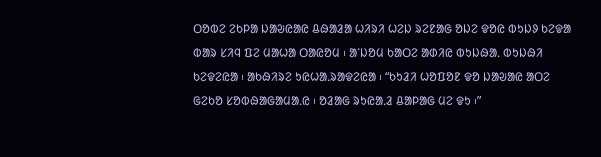ᱛᱚᱵᱮ ᱮᱠᱞᱟ ᱡᱟᱶᱭᱟᱭ ᱪᱷᱟᱲᱟ ᱦᱤᱨᱤ ᱦᱮᱡ ᱨᱮᱱᱟᱜ ᱚᱡᱮ ᱫᱚᱭ ᱵᱩᱡᱽ ᱠᱮᱫᱟ ᱵᱟᱨ ᱥᱤᱧ ᱯᱮ ᱢᱟᱦᱟ ᱛᱟᱭᱚᱢ ᱾ ᱟᱸᱡᱚᱢ ᱠᱟᱛᱮ ᱟᱰᱤᱭ ᱵᱩᱡᱷᱟᱹ ᱵᱩᱡᱷᱤ ᱠᱮᱫᱮᱭᱟ ᱾ ᱟᱠᱷᱤᱨᱮ ᱩᱭᱦᱟᱹᱨᱟᱫᱮᱭᱟ ᱾ “ᱠᱩᱲᱤ ᱦᱚᱯᱚᱱ ᱫᱚ ᱡᱟᱶᱟᱭ ᱟᱛᱮ ᱜᱮᱠᱚ ᱥᱚᱵᱷᱟᱜᱟᱢᱟᱹᱭ ᱾ ᱚᱲᱟᱜ ᱨᱩᱭᱟᱹᱲ ᱪᱟᱞᱟᱜ ᱢᱮ ᱫᱩ ᱾”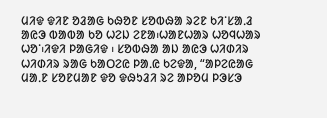ᱢᱤᱫ ᱫᱤᱱ ᱚᱲᱟᱜ ᱠᱷᱚᱱ ᱥᱚᱵᱷᱟ ᱨᱮᱱ ᱠᱤᱸᱥᱟᱹᱲ ᱟᱭᱳ ᱵᱟᱵᱟ ᱠᱚ ᱦᱮᱡ ᱮᱱᱟ᱾ᱦᱟᱱᱦᱟᱨ ᱦᱚᱧᱦᱟᱨ ᱦᱚᱸ᱾ᱤᱫᱤ ᱞᱟᱜᱤᱫ ᱾ ᱥᱚᱵᱷᱟ ᱟᱡ ᱟᱭᱳ ᱦᱤᱰᱤᱨ ᱦᱤᱰᱤᱨ ᱨᱟᱜ ᱠᱟᱛᱮᱭ ᱞᱟᱹᱭ ᱠᱮᱫᱟ, “ᱟᱞᱮᱭᱟᱜ ᱢᱟᱹᱱ ᱥᱚᱱᱢᱟᱱ ᱫᱚ ᱫᱷᱩᱲᱤ ᱨᱮ ᱟᱞᱚᱢ ᱞᱳᱥᱳ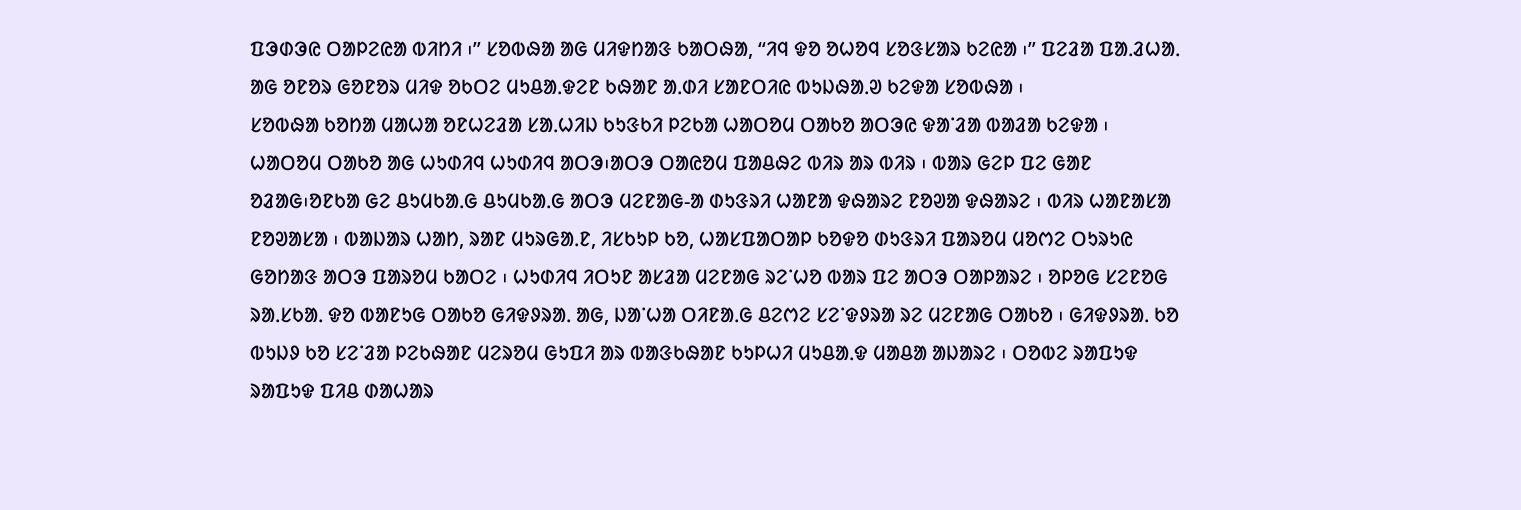ᱯᱳᱰᱳᱭ ᱛᱟᱞᱮᱭᱟ ᱵᱤᱴᱤ ᱾” ᱥᱚᱵᱷᱟ ᱟᱜ ᱢᱤᱫᱴᱟᱝ ᱠᱟᱛᱷᱟ, “ᱤᱧ ᱫᱚ ᱚᱦᱚᱧ ᱥᱚᱝᱥᱟᱨ ᱠᱮᱭᱟ ᱾” ᱯᱮᱲᱟ ᱯᱟᱹᱲᱦᱟᱹ ᱟᱜ ᱚᱱᱚᱨ ᱜᱚᱱᱚᱨ ᱢᱤᱫ ᱚᱠᱛᱮ ᱢᱩᱪᱟᱹᱫᱮᱱ ᱠᱷᱟᱱ ᱟᱹᱰᱤ ᱥᱟᱱᱛᱤᱭ ᱵᱩᱡᱷᱟᱹᱣ ᱠᱮᱫᱟ ᱥᱚᱵᱷᱟ ᱾
ᱥᱚᱵᱷᱟ ᱠᱚᱴᱟ ᱢᱟᱦᱟ ᱚᱱᱦᱮᱲᱟ ᱥᱟᱹᱦᱤᱡ ᱠᱩᱝᱠᱤ ᱞᱮᱠᱟ ᱦᱟᱛᱚᱢ ᱛᱟᱠᱚ ᱟᱛᱳᱭ ᱫᱟᱸᱲᱟ ᱵᱟᱲᱟ ᱠᱮᱫᱟ ᱾ ᱦᱟᱛᱚᱢ ᱛᱟᱠᱚ ᱟᱜ ᱦᱩᱰᱤᱧ ᱦᱩᱰᱤᱧ ᱟᱛᱳ᱾ᱟᱛᱳ ᱛᱟᱭᱚᱢ ᱯᱟᱪᱷᱮ ᱵᱤᱨ ᱟᱨ ᱵᱤᱨ ᱾ ᱵᱟᱨ ᱜᱮᱞ ᱯᱮ ᱜᱟᱱ ᱚᱲᱟᱜ᱾ᱚᱱᱠᱟ ᱜᱮ ᱪᱩᱢᱠᱟᱹᱜ ᱪᱩᱢᱠᱟᱹᱜ ᱟᱛᱳ ᱢᱮᱱᱟᱜ-ᱟ ᱰᱩᱝᱨᱤ ᱦᱟᱱᱟ ᱫᱷᱟᱨᱮ ᱱᱚᱣᱟ ᱫᱷᱟᱨᱮ ᱾ ᱵᱤᱨ ᱦᱟᱱᱟᱥᱟ ᱱᱚᱣᱟᱥᱟ ᱾ ᱵᱟᱡᱟᱨ ᱦᱟᱴ, ᱨᱟᱱ ᱢᱩᱨᱜᱟᱹᱱ, ᱤᱥᱠᱩᱞ ᱠᱚ, ᱦᱟᱥᱯᱟᱛᱟᱞ ᱠᱚᱫᱚ ᱰᱩᱝᱨᱤ ᱯᱟᱨᱚᱢ ᱢᱚᱬᱮ ᱛᱩᱨᱩᱭ ᱜᱚᱴᱟᱝ ᱟᱛᱳ ᱯᱟᱨᱚᱢ ᱠᱟᱛᱮ ᱾ ᱦᱩᱰᱤᱧ ᱤᱛᱩᱱ ᱟᱥᱲᱟ ᱢᱮᱱᱟᱜ ᱨᱮᱸᱦᱚ ᱵᱟᱨ ᱯᱮ ᱟᱛᱳ ᱛᱟᱞᱟᱨᱮ ᱾ ᱚᱞᱚᱜ ᱥᱮᱱᱚᱜ ᱨᱟᱹᱥᱠᱟᱹ ᱫᱚ ᱵᱟᱱᱩᱜ ᱛᱟᱠᱚ ᱜᱤᱫᱽᱨᱟᱹ ᱟᱜ, ᱡᱟᱸᱦᱟ ᱛᱤᱱᱟᱹᱜ ᱪᱮᱬᱮ ᱥᱮᱸᱫᱽᱨᱟ ᱨᱮ ᱢᱮᱱᱟᱜ ᱛᱟᱠᱚ ᱾ ᱜᱤᱫᱽᱨᱟᱹ ᱠᱚ ᱵᱩᱡᱽ ᱠᱚ ᱥᱮᱸᱲᱟ ᱞᱮᱠᱷᱟᱱ ᱢᱮᱨᱚᱢ ᱜᱩᱯᱤ ᱟᱨ ᱵᱟᱝᱠᱷᱟᱱ ᱠᱩᱞᱦᱤ ᱢᱩᱪᱟᱹᱫ ᱢᱟᱪᱟ ᱟᱡᱟᱨᱮ ᱾ ᱛᱚᱵᱮ ᱨᱟᱯᱩᱫ ᱨᱟᱯᱩᱫ ᱯᱤᱪ ᱰᱟᱦᱟᱨ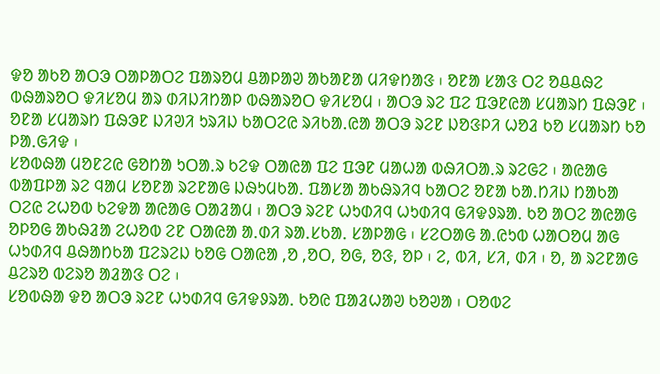ᱫᱚ ᱟᱠᱚ ᱟᱛᱳ ᱛᱟᱞᱟᱛᱮ ᱯᱟᱨᱚᱢ ᱪᱟᱞᱟᱣ ᱟᱠᱟᱱᱟ ᱢᱤᱫᱴᱟᱝ ᱾ ᱚᱱᱟ ᱥᱟᱝ ᱛᱮ ᱚᱪᱪᱷᱮ ᱵᱷᱟᱨᱚᱛ ᱫᱤᱥᱚᱢ ᱟᱨ ᱰᱤᱡᱤᱴᱟᱞ ᱵᱷᱟᱨᱚᱛ ᱫᱤᱥᱚᱢ ᱾ ᱟᱛᱳ ᱨᱮ ᱯᱮ ᱯᱳᱱᱭᱟ ᱥᱢᱟᱨᱴ ᱯᱷᱳᱱ ᱾ ᱚᱱᱟ ᱥᱢᱟᱨᱴ ᱯᱷᱳᱱ ᱡᱤᱣᱤ ᱩᱨᱤᱡ ᱠᱟᱛᱮᱭ ᱨᱤᱠᱟᱹᱭᱟ ᱟᱛᱳ ᱨᱮᱱ ᱡᱚᱝᱞᱤ ᱦᱚᱲ ᱠᱚ ᱥᱢᱟᱨᱴ ᱠᱚ ᱞᱟᱹᱜᱤᱫ ᱾
ᱥᱚᱵᱷᱟ ᱢᱚᱱᱮᱭ ᱜᱚᱴᱟ ᱩᱛᱟᱹᱨ ᱠᱮᱫ ᱛᱟᱭᱟ ᱯᱮ ᱯᱳᱱ ᱢᱟᱦᱟ ᱵᱷᱤᱛᱟᱹᱨ ᱨᱮᱜᱮ ᱾ ᱟᱭᱟᱜ ᱵᱟᱯᱞᱟ ᱨᱮ ᱧᱟᱢ ᱥᱚᱱᱟ ᱨᱮᱱᱟᱜ ᱡᱷᱩᱢᱠᱟᱹ ᱯᱟᱥᱟ ᱟᱠᱷᱨᱤᱧ ᱠᱟᱛᱮ ᱚᱱᱟ ᱠᱟᱹᱴᱤᱡ ᱴᱟᱠᱟ ᱛᱮᱭ ᱮᱦᱚᱵ ᱠᱮᱫᱟ ᱟᱭᱟᱜ ᱛᱟᱲᱟᱢ ᱾ ᱟᱛᱳ ᱨᱮᱱ ᱦᱩᱰᱤᱧ ᱦᱩᱰᱤᱧ ᱜᱤᱫᱽᱨᱟ. ᱠᱚ ᱟᱛᱮ ᱟᱭᱟᱜ ᱚᱞᱚᱜ ᱟᱠᱷᱲᱟ ᱮᱦᱚᱵ ᱮᱱ ᱛᱟᱭᱟ ᱟᱹᱰᱤ ᱨᱟᱹᱥᱠᱟᱹ ᱥᱟᱞᱟᱜ ᱾ ᱥᱮᱛᱟᱜ ᱟ.ᱭᱩᱵ ᱦᱟᱛᱚᱢ ᱟᱜ ᱦᱩᱰᱤᱧ ᱪᱷᱟᱴᱠᱟ ᱯᱮᱨᱮᱡ ᱠᱚᱜ ᱛᱟᱭᱟ ,ᱚ ,ᱚᱛ, ᱚᱜ, ᱚᱝ, ᱚᱞ ᱾ ᱮ, ᱵᱤ, ᱥᱤ, ᱰᱤ ᱾ ᱚ, ᱟ ᱨᱮᱱᱟᱜ ᱪᱮᱨᱚ ᱵᱮᱨᱚ ᱟᱲᱟᱝ ᱛᱮ ᱾
ᱥᱚᱵᱷᱟ ᱫᱚ ᱟᱛᱳ ᱨᱮᱱ ᱦᱩᱰᱤᱧ ᱜᱤᱫᱽᱨᱟᱹ ᱠᱚᱭ ᱯᱟᱲᱦᱟᱣ ᱠᱚᱣᱟ ᱾ ᱛᱚᱵᱮ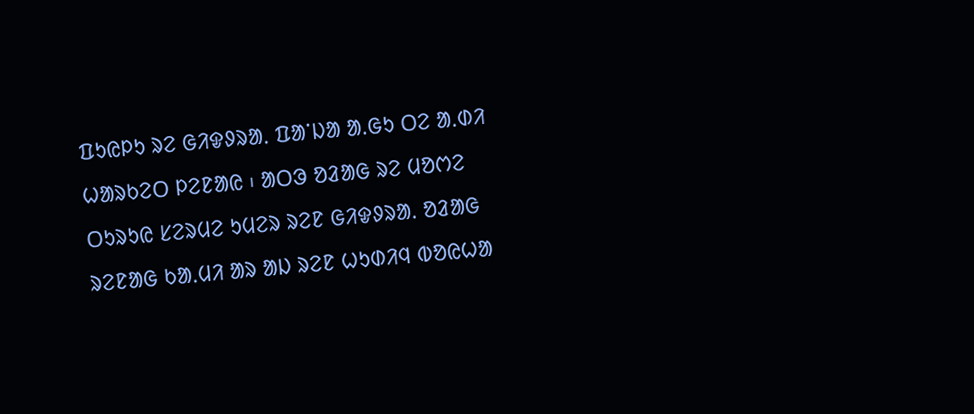ᱯᱩᱭᱞᱩ ᱨᱮ ᱜᱤᱫᱽᱨᱟᱹ ᱯᱟᱸᱡᱟ ᱟ.ᱜᱩ ᱛᱮ ᱟᱹᱰᱤ ᱦᱟᱨᱠᱮᱛ ᱞᱮᱱᱟᱭ ᱾ ᱟᱛᱳ ᱚᱲᱟᱜ ᱨᱮ ᱢᱚᱬᱮ ᱛᱩᱨᱩᱭ ᱥᱮᱨᱢᱮ ᱩᱢᱮᱨ ᱨᱮᱱ ᱜᱤᱫᱽᱨᱟ. ᱚᱲᱟᱜ ᱨᱮᱱᱟᱜ ᱠᱟᱹᱢᱤ ᱟᱨ ᱟᱡ ᱨᱮᱱ ᱦᱩᱰᱤᱧ ᱵᱚᱭᱦᱟ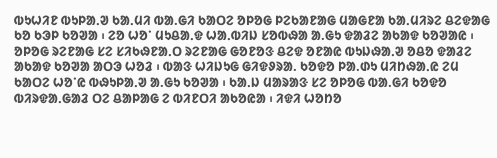ᱵᱩᱦᱤᱱ ᱵᱩᱞᱟᱹᱣ ᱠᱟᱹᱢᱤ ᱵᱟ.ᱜᱤ ᱠᱟᱛᱮ ᱚᱞᱚᱜ ᱞᱮᱠᱟᱱᱟᱜ ᱢᱟᱜᱱᱟ ᱠᱟᱹᱢᱤᱨᱮ ᱪᱮᱫᱟᱜ ᱠᱚ ᱠᱳᱞ ᱠᱚᱣᱟ ᱾ ᱮᱚ ᱦᱚᱸ ᱢᱩᱪᱟᱹᱫ ᱦᱟᱹᱵᱤᱡ ᱥᱚᱵᱷᱟ ᱟ.ᱜᱩ ᱫᱟᱲᱮ ᱟᱠᱟᱫ ᱠᱚᱣᱟᱭ ᱾ ᱚᱞᱚᱜ ᱨᱮᱱᱟᱜ ᱥᱮ ᱥᱤᱠᱷᱱᱟᱹᱛ ᱨᱮᱱᱟᱜ ᱜᱚᱱᱚᱝ ᱪᱮᱫ ᱚᱱᱟᱭ ᱵᱩᱡᱷᱟᱹᱣ ᱚᱪᱚ ᱫᱟᱲᱮ ᱟᱠᱟᱫ ᱠᱚᱣᱟ ᱟᱛᱳ ᱦᱚᱲ ᱾ ᱵᱟᱝ ᱦᱤᱡᱩᱜ ᱜᱤᱫᱽᱨᱟ. ᱠᱚᱫᱚ ᱞᱟ.ᱰᱩ ᱢᱤᱴᱷᱟᱹᱭ ᱮᱢ ᱠᱟᱛᱮ ᱦᱚᱸᱭ ᱵᱷᱩᱞᱟᱹᱣ ᱟ.ᱜᱩ ᱠᱚᱣᱟ ᱾ ᱠᱟᱹᱡ ᱢᱟᱨᱟᱝ ᱥᱮ ᱚᱞᱚᱜ ᱵᱟ.ᱜᱤ ᱠᱚᱫᱚ ᱵᱤᱨᱫᱟᱹᱜᱟᱲ ᱛᱮ ᱪᱟᱞᱟᱜ ᱮ ᱵᱤᱱᱛᱤ ᱟᱠᱚᱭᱟ ᱾ ᱤᱫᱤ ᱦᱚᱴᱚ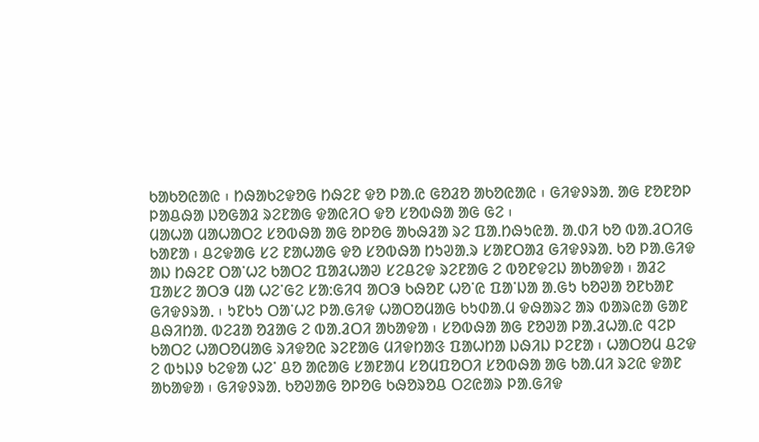ᱠᱟᱠᱚᱭᱟᱭ ᱾ ᱴᱷᱟᱠᱮᱫᱚᱜ ᱴᱷᱮᱱ ᱫᱚ ᱞᱟᱹᱭ ᱜᱚᱲᱚ ᱟᱠᱚᱭᱟᱭ ᱾ ᱜᱤᱫᱽᱨᱟᱹ ᱟᱜ ᱱᱚᱱᱚᱞ ᱞᱟᱪᱷᱟ ᱡᱚᱜᱟᱲ ᱨᱮᱱᱟᱜ ᱫᱟᱭᱤᱛ ᱫᱚ ᱥᱚᱵᱷᱟ ᱟᱜ ᱜᱮ ᱾
ᱢᱟᱦᱟ ᱢᱟᱦᱟᱛᱮ ᱥᱚᱵᱷᱟ ᱟᱜ ᱚᱞᱚᱜ ᱟᱠᱷᱲᱟ ᱨᱮ ᱯᱟᱹᱴᱷᱩᱭᱟᱹ ᱟᱹᱰᱤ ᱠᱚ ᱵᱟ.ᱲᱛᱤᱜ ᱠᱟᱱᱟ ᱾ ᱪᱮᱫᱟᱜ ᱥᱮ ᱱᱟᱦᱟᱜ ᱫᱚ ᱥᱚᱵᱷᱟ ᱴᱩᱣᱟᱹᱨ ᱥᱟᱱᱛᱟᱲ ᱜᱤᱫᱽᱨᱟᱹ ᱠᱚ ᱞᱟ.ᱜᱤᱫ ᱟᱡ ᱴᱷᱮᱱ ᱛᱟᱸᱦᱮ ᱠᱟᱛᱮ ᱯᱟᱲᱦᱟᱣ ᱥᱮᱪᱮᱫ ᱨᱮᱱᱟᱜ ᱮ ᱵᱚᱱᱫᱮᱡ ᱟᱠᱟᱫᱟ ᱾ ᱟᱲᱮ ᱯᱟᱥᱮ ᱟᱛᱳ ᱢᱟ ᱦᱮᱸᱜᱮ ᱥᱟ:ᱜᱤᱧ ᱟᱛᱳ ᱠᱷᱚᱱ ᱦᱚᱸᱭ ᱯᱟᱸᱡᱟ ᱟ.ᱜᱩ ᱠᱚᱣᱟ ᱚᱱᱠᱟᱱ ᱜᱤᱫᱽᱨᱟᱹ ᱾ ᱩᱱᱠᱩ ᱛᱟᱸᱦᱮ ᱞᱟ.ᱜᱤᱫ ᱦᱟᱛᱚᱢᱟᱜ ᱠᱩᱰᱟᱹᱢ ᱫᱷᱟᱨᱮ ᱟᱨ ᱵᱟᱨᱭᱟ ᱜᱟᱱ ᱪᱷᱤᱴᱟᱹ ᱵᱮᱲᱟ ᱚᱲᱟᱜ ᱮ ᱵᱟ.ᱲᱛᱤ ᱟᱠᱟᱫᱟ ᱾ ᱥᱚᱵᱷᱟ ᱟᱜ ᱱᱚᱣᱟ ᱞᱟᱹᱲᱦᱟᱹᱭ ᱧᱮᱞ ᱠᱟᱛᱮ ᱦᱟᱛᱚᱢᱟᱜ ᱨᱤᱫᱚᱭ ᱨᱮᱱᱟᱜ ᱢᱤᱫᱴᱟᱝ ᱯᱟᱦᱴᱟ ᱡᱷᱤᱡ ᱞᱮᱱᱟ ᱾ ᱦᱟᱛᱚᱢ ᱪᱮᱫ ᱮ ᱵᱩᱡᱽ ᱠᱮᱫᱟ ᱦᱮᱸ ᱪᱚ ᱟᱭᱟᱜ ᱥᱟᱱᱟᱢ ᱥᱚᱢᱯᱚᱛᱤ ᱥᱚᱵᱷᱟ ᱟᱜ ᱠᱟᱹᱢᱤ ᱨᱮᱭ ᱫᱟᱱ ᱟᱠᱟᱫᱟ ᱾ ᱜᱤᱫᱽᱨᱟᱹ ᱠᱚᱣᱟᱜ ᱚᱞᱚᱜ ᱠᱷᱚᱨᱚᱪ ᱛᱮᱭᱟᱨ ᱞᱟ.ᱜᱤᱫ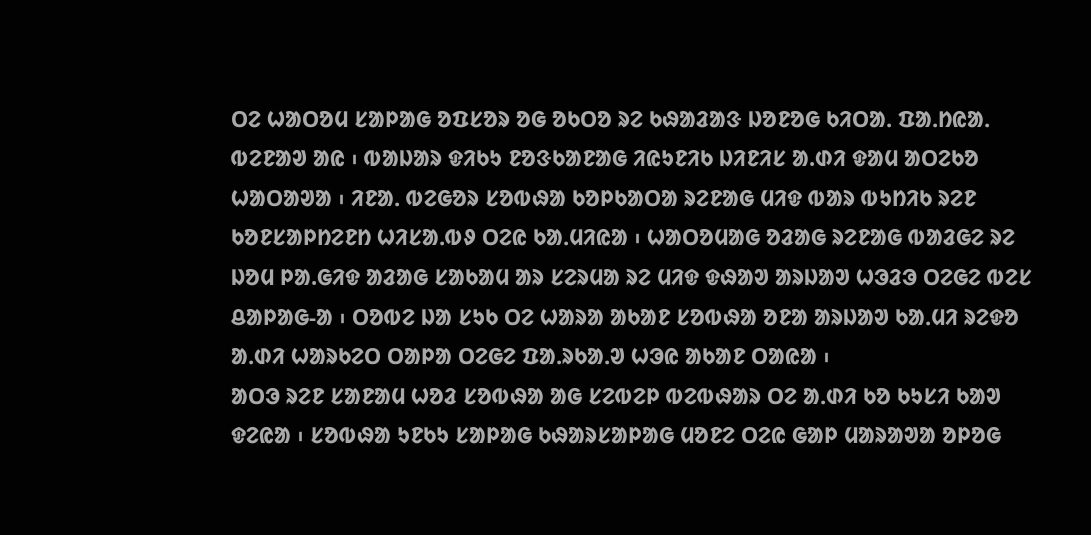ᱛᱮ ᱦᱟᱛᱚᱢ ᱥᱟᱞᱟᱜ ᱚᱯᱥᱚᱨ ᱚᱜ ᱚᱠᱛᱚ ᱨᱮ ᱠᱷᱟᱲᱟᱝ ᱡᱚᱱᱚᱜ ᱠᱤᱛᱟᱹ ᱯᱟᱹᱴᱭᱟᱹ ᱵᱮᱱᱟᱣ ᱟᱭ ᱾ ᱵᱟᱡᱟᱨ ᱫᱤᱠᱩ ᱱᱚᱝᱠᱟᱱᱟᱜ ᱤᱭᱩᱱᱤᱠ ᱡᱤᱱᱤᱥ ᱟ.ᱰᱤ ᱫᱟᱢ ᱟᱛᱮᱠᱚ ᱦᱟᱛᱟᱣᱟ ᱾ ᱤᱱᱟᱹ ᱵᱮᱜᱚᱨ ᱥᱚᱵᱷᱟ ᱠᱚᱞᱠᱟᱛᱟ ᱨᱮᱱᱟᱜ ᱢᱤᱫ ᱵᱟᱨ ᱵᱩᱴᱤᱠ ᱨᱮᱱ ᱠᱚᱱᱥᱟᱞᱴᱮᱱᱴ ᱦᱤᱥᱟᱹᱵᱽ ᱛᱮᱭ ᱠᱟᱹᱢᱤᱭᱟ ᱾ ᱦᱟᱛᱚᱢᱟᱜ ᱚᱲᱟᱜ ᱨᱮᱱᱟᱜ ᱵᱟᱲᱜᱮ ᱨᱮ ᱡᱚᱢ ᱞᱟ.ᱜᱤᱫ ᱟᱲᱟᱜ ᱥᱟᱠᱟᱢ ᱟᱨ ᱥᱮᱨᱢᱟ ᱨᱮ ᱢᱤᱫ ᱫᱷᱟᱣ ᱟᱨᱡᱟᱣ ᱦᱳᱲᱳ ᱛᱮᱜᱮ ᱵᱮᱥ ᱪᱟᱞᱟᱜ-ᱟ ᱾ ᱛᱚᱵᱮ ᱡᱟ ᱥᱩᱠ ᱛᱮ ᱦᱟᱨᱟ ᱟᱠᱟᱱ ᱥᱚᱵᱷᱟ ᱚᱱᱟ ᱟᱨᱡᱟᱣ ᱠᱟᱹᱢᱤ ᱨᱮᱫᱚ ᱟᱹᱰᱤ ᱦᱟᱨᱠᱮᱛ ᱛᱟᱞᱟ ᱛᱮᱜᱮ ᱯᱟᱹᱨᱠᱟᱹᱣ ᱦᱳᱭ ᱟᱠᱟᱱ ᱛᱟᱭᱟ ᱾
ᱟᱛᱳ ᱨᱮᱱ ᱥᱟᱱᱟᱢ ᱦᱚᱲ ᱥᱚᱵᱷᱟ ᱟᱜ ᱥᱮᱵᱮᱞ ᱵᱮᱵᱷᱟᱨ ᱛᱮ ᱟᱹᱰᱤ ᱠᱚ ᱠᱩᱥᱤ ᱠᱟᱣ ᱫᱮᱭᱟ ᱾ ᱥᱚᱵᱷᱟ ᱩᱱᱠᱩ ᱥᱟᱞᱟᱜ ᱠᱷᱟᱨᱥᱟᱞᱟᱜ ᱢᱚᱱᱮ ᱛᱮᱭ ᱜᱟᱞ ᱢᱟᱨᱟᱣᱟ ᱚᱞᱚᱜ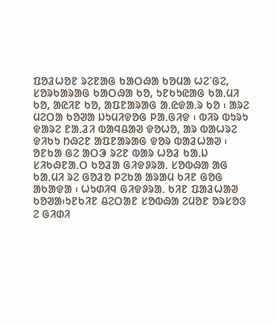ᱯᱚᱲᱦᱚᱱ ᱨᱮᱱᱟᱜ ᱠᱟᱛᱷᱟ ᱠᱚᱢᱟ ᱦᱮᱸᱜᱮ, ᱥᱚᱨᱠᱟᱨᱟᱜ ᱠᱟᱛᱷᱟ ᱠᱚ, ᱩᱱᱠᱩᱭᱟᱜ ᱠᱟᱹᱢᱤ ᱠᱚ, ᱟᱭᱤᱱ ᱠᱚ, ᱟᱯᱱᱟᱨᱟᱜ ᱟᱹᱭᱫᱟᱹᱨ ᱠᱚ ᱾ ᱟᱨᱮ ᱢᱮᱛᱟ ᱠᱚᱣᱟ ᱡᱩᱢᱤᱫᱚᱜ ᱞᱟᱹᱜᱤᱫ ᱾ ᱵᱤᱨ ᱵᱩᱨᱩ ᱫᱟᱨᱮ ᱱᱟᱹᱲᱤ ᱵᱟᱧᱪᱟᱣ ᱫᱚᱦᱚ, ᱟᱨ ᱵᱟᱦᱨᱮ ᱫᱤᱠᱩ ᱴᱷᱮᱱ ᱟᱯᱱᱟᱨᱟᱜ ᱫᱚᱨ ᱵᱟᱲᱦᱟᱣ ᱾ ᱚᱱᱠᱟ ᱜᱮ ᱟᱛᱳ ᱨᱮᱱ ᱵᱟᱨ ᱦᱚᱲ ᱠᱟᱹᱡ ᱥᱤᱠᱷᱱᱟᱹᱛ ᱠᱚᱲᱟ ᱜᱤᱫᱽᱨᱟᱹ ᱥᱚᱵᱷᱟ ᱟᱜ ᱠᱟᱹᱢᱤ ᱨᱮ ᱜᱚᱲᱚ ᱞᱮᱠᱟ ᱟᱨᱟᱢ ᱠᱤᱱ ᱜᱚᱜ ᱟᱠᱟᱫᱟ ᱾ ᱦᱩᱰᱤᱧ ᱜᱤᱫᱽᱨᱟᱹ ᱠᱤᱱ ᱯᱟᱲᱦᱟᱣ ᱠᱚᱣᱟ᱾ᱩᱱᱠᱤᱱ ᱪᱮᱛᱟᱱ ᱥᱚᱵᱷᱟ ᱮᱢᱚᱱ ᱚᱨᱥᱚᱝ ᱮ ᱜᱤᱰᱤ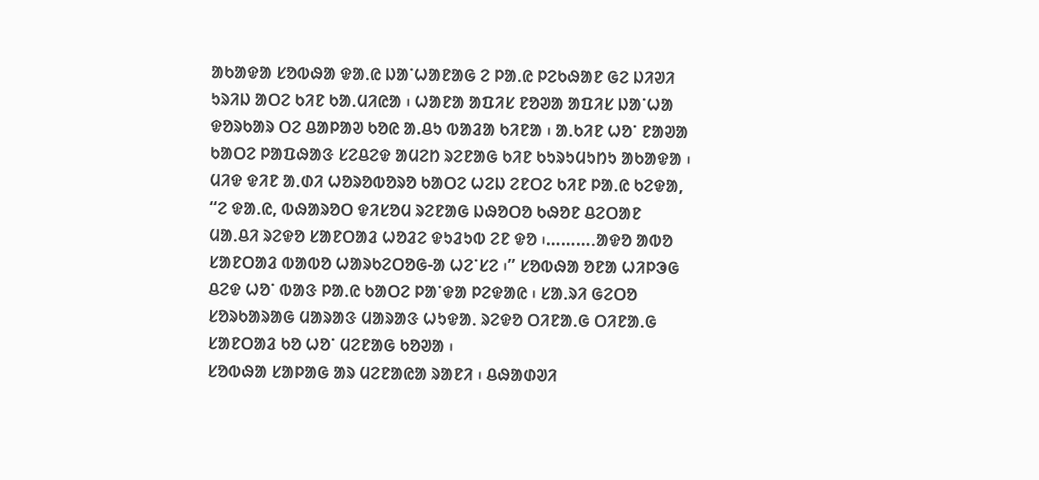ᱟᱠᱟᱫᱟ ᱥᱚᱵᱷᱟ ᱫᱟᱹᱭ ᱡᱟᱸᱦᱟᱱᱟᱜ ᱮ ᱞᱟᱹᱭ ᱞᱮᱠᱷᱟᱱ ᱜᱮ ᱡᱤᱣᱤ ᱩᱨᱤᱡ ᱟᱛᱮ ᱠᱤᱱ ᱠᱟᱹᱢᱤᱭᱟ ᱾ ᱦᱟᱱᱟ ᱟᱯᱤᱥ ᱱᱚᱣᱟ ᱟᱯᱤᱥ ᱡᱟᱸᱦᱟ ᱫᱚᱨᱠᱟᱨ ᱛᱮ ᱪᱟᱞᱟᱣ ᱠᱚᱭ ᱟ.ᱪᱩ ᱵᱟᱲᱟ ᱠᱤᱱᱟ ᱾ ᱟᱹᱠᱤᱱ ᱦᱚᱸ ᱱᱟᱣᱟ ᱠᱟᱛᱮ ᱞᱟᱯᱷᱟᱝ ᱥᱮᱪᱮᱫ ᱟᱢᱮᱴ ᱨᱮᱱᱟᱜ ᱠᱤᱱ ᱠᱩᱨᱩᱢᱩᱴᱩ ᱟᱠᱟᱫᱟ ᱾ ᱢᱤᱫ ᱫᱤᱱ ᱟᱹᱰᱤ ᱦᱚᱨᱚᱵᱚᱨᱚ ᱠᱟᱛᱮ ᱦᱮᱡ ᱮᱱᱛᱮ ᱠᱤᱱ ᱞᱟᱹᱭ ᱠᱮᱫᱟ, “ᱮ ᱫᱟᱹᱭ, ᱵᱷᱟᱨᱚᱛ ᱫᱤᱥᱚᱢ ᱨᱮᱱᱟᱜ ᱡᱷᱚᱛᱚ ᱠᱷᱚᱱ ᱪᱮᱛᱟᱱ ᱢᱟᱹᱪᱤ ᱨᱮᱫᱚ ᱥᱟᱱᱛᱟᱲ ᱦᱚᱲᱮ ᱫᱩᱲᱩᱵ ᱮᱱ ᱫᱚ ᱾………ᱹᱟᱫᱚ ᱟᱵᱚ ᱥᱟᱱᱛᱟᱲ ᱵᱟᱵᱚ ᱦᱟᱨᱠᱮᱛᱚᱜ-ᱟ ᱦᱮᱸᱥᱮ ᱾” ᱥᱚᱵᱷᱟ ᱚᱱᱟ ᱦᱤᱞᱳᱜ ᱪᱮᱫ ᱦᱚᱸ ᱵᱟᱝ ᱞᱟᱹᱭ ᱠᱟᱛᱮ ᱞᱟᱸᱫᱟ ᱞᱮᱫᱟᱭ ᱾ ᱥᱟᱹᱨᱤ ᱜᱮᱛᱚ ᱥᱚᱨᱠᱟᱨᱟᱜ ᱢᱟᱨᱟᱝ ᱢᱟᱨᱟᱝ ᱦᱩᱫᱟᱹ ᱨᱮᱫᱚ ᱛᱤᱱᱟᱹᱜ ᱛᱤᱱᱟᱹᱜ ᱥᱟᱱᱛᱟᱲ ᱠᱚ ᱦᱚᱸ ᱢᱮᱱᱟᱜ ᱠᱚᱣᱟ ᱾
ᱥᱚᱵᱷᱟ ᱥᱟᱞᱟᱜ ᱟᱨ ᱢᱮᱱᱟᱭᱟ ᱨᱟᱱᱤ ᱾ ᱪᱷᱟᱰᱣᱤ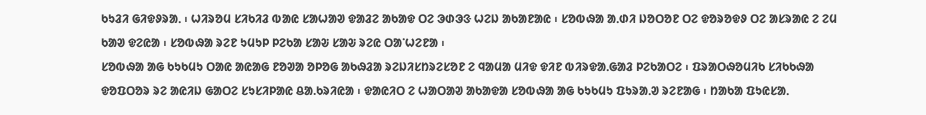ᱠᱩᱲᱤ ᱜᱤᱫᱽᱨᱟᱹ ᱾ ᱦᱤᱨᱚᱢ ᱥᱤᱠᱤᱲ ᱵᱟᱭ ᱥᱟᱦᱟᱣ ᱫᱟᱲᱮ ᱟᱠᱟᱫ ᱛᱮ ᱳᱰᱳᱝ ᱦᱮᱡ ᱟᱠᱟᱱᱟᱭ ᱾ ᱥᱚᱵᱷᱟ ᱟᱹᱰᱤ ᱡᱚᱛᱚᱱ ᱛᱮ ᱫᱚᱨᱚᱫᱽ ᱛᱮ ᱟᱥᱨᱟᱭ ᱮ ᱮᱢ ᱠᱟᱣ ᱫᱮᱭᱟ ᱾ ᱥᱚᱵᱷᱟ ᱨᱮᱱ ᱩᱢᱩᱞ ᱞᱮᱠᱟ ᱥᱟᱶ ᱥᱟᱶ ᱨᱮᱭ ᱛᱟᱸᱦᱮᱱᱟ ᱾
ᱥᱚᱵᱷᱟ ᱟᱜ ᱠᱩᱠᱢᱩ ᱛᱟᱭ ᱟᱭᱟᱜ ᱱᱚᱣᱟ ᱚᱞᱚᱜ ᱟᱠᱷᱲᱟ ᱨᱮᱡᱤᱥᱴᱨᱮᱥᱚᱱ ᱮ ᱧᱟᱢᱟ ᱢᱤᱫ ᱫᱤᱱ ᱵᱤᱨᱫᱟᱹᱜᱟᱲ ᱞᱮᱠᱟᱛᱮ ᱾ ᱯᱨᱟᱛᱷᱚᱢᱤᱠ ᱥᱤᱠᱠᱷᱟ ᱫᱚᱯᱛᱚᱨ ᱨᱮ ᱟᱭᱤᱡ ᱜᱟᱛᱮ ᱥᱩᱥᱤᱞᱟᱭ ᱪᱟ.ᱠᱨᱤᱭᱟ ᱾ ᱫᱟᱭᱤᱛ ᱮ ᱦᱟᱛᱟᱣ ᱟᱠᱟᱫᱟ ᱥᱚᱵᱷᱟ ᱟᱜ ᱠᱩᱠᱢᱩ ᱯᱩᱨᱟᱹᱣ ᱨᱮᱱᱟᱜ ᱾ ᱴᱟᱠᱟ ᱯᱩᱭᱥᱟᱹ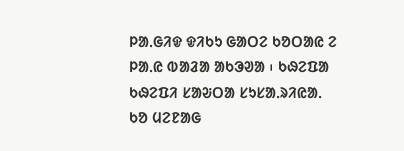ᱞᱟᱹᱜᱤᱫ ᱫᱤᱠᱩ ᱜᱟᱛᱮ ᱠᱚᱛᱟᱭ ᱮ ᱞᱟᱹᱭ ᱵᱟᱲᱟ ᱟᱠᱳᱣᱟ ᱾ ᱠᱷᱮᱯᱟ ᱠᱷᱮᱯᱤ ᱥᱟᱶᱛᱟ ᱥᱩᱥᱟᱹᱨᱤᱭᱟᱹ ᱠᱚ ᱢᱮᱱᱟᱜ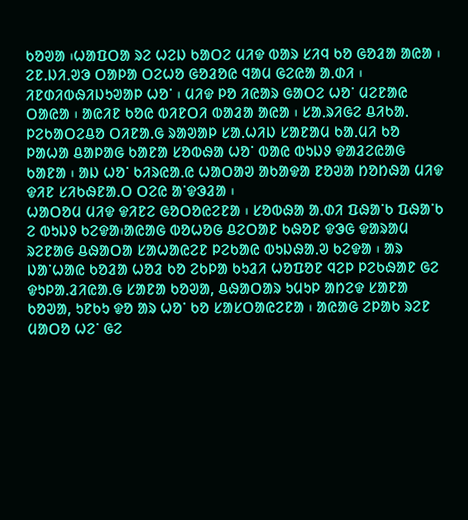ᱠᱚᱣᱟ ᱾ᱦᱟᱯᱛᱟ ᱨᱮ ᱦᱮᱡ ᱠᱟᱛᱮ ᱢᱤᱫ ᱵᱟᱨ ᱥᱤᱧ ᱠᱚ ᱜᱚᱲᱟ ᱟᱭᱟ ᱾ ᱮᱱᱹᱡᱤᱹᱣᱳ ᱛᱟᱞᱟ ᱛᱮᱦᱚ ᱜᱚᱲᱚᱭ ᱧᱟᱢ ᱜᱮᱭᱟ ᱟᱹᱰᱤ ᱾ ᱤᱱᱰᱤᱵᱷᱤᱡᱩᱣᱟᱞ ᱦᱚᱸ ᱾ ᱢᱤᱫ ᱞᱚ ᱤᱭᱟᱨ ᱜᱟᱛᱮ ᱦᱚᱸ ᱢᱮᱱᱟᱭ ᱛᱟᱭᱟ ᱾ ᱟᱭᱤᱱ ᱠᱚᱭ ᱵᱤᱱᱛᱤ ᱵᱟᱲᱟ ᱟᱭᱟ ᱾ ᱥᱟᱹᱨᱤᱜᱮ ᱪᱤᱠᱟᱹ ᱞᱮᱠᱟᱛᱮᱪᱚ ᱛᱤᱱᱟᱹᱜ ᱨᱟᱣᱟᱞ ᱥᱟᱹᱦᱤᱡ ᱥᱟᱱᱟᱢ ᱠᱟᱹᱢᱤ ᱠᱚ ᱞᱟᱦᱟ ᱪᱟᱞᱟᱜ ᱠᱟᱱᱟ ᱥᱚᱵᱷᱟ ᱦᱚᱸ ᱵᱟᱭ ᱵᱩᱡᱽ ᱫᱟᱲᱮᱭᱟᱜ ᱠᱟᱱᱟ ᱾ ᱟᱡ ᱦᱚᱸ ᱠᱤᱨᱭᱟᱹᱭ ᱦᱟᱛᱟᱣ ᱟᱠᱟᱫᱟ ᱱᱚᱣᱟ ᱴᱚᱴᱷᱟ ᱢᱤᱫ ᱫᱤᱱ ᱥᱤᱠᱷᱱᱟᱹᱛ ᱛᱮᱭ ᱟᱸᱫᱳᱲᱟ ᱾
ᱦᱟᱛᱚᱢ ᱢᱤᱫ ᱫᱤᱱᱮ ᱜᱚᱛᱚᱭᱮᱱᱟ ᱾ ᱥᱚᱵᱷᱟ ᱟᱹᱰᱤ ᱯᱷᱟᱸᱠ ᱯᱷᱟᱸᱠ ᱮ ᱵᱩᱡᱽ ᱠᱮᱫᱟ᱾ᱟᱭᱟᱜ ᱵᱚᱦᱚᱜ ᱪᱮᱛᱟᱱ ᱠᱷᱚᱱ ᱫᱳᱜ ᱫᱟᱨᱟᱢ ᱨᱮᱱᱟᱜ ᱪᱷᱟᱛᱟ ᱥᱟᱦᱟᱭᱮᱱ ᱞᱮᱠᱟᱭ ᱵᱩᱡᱷᱟᱹᱣ ᱠᱮᱫᱟ ᱾ ᱟᱨ ᱡᱟᱸᱦᱟᱭ ᱠᱚᱲᱟ ᱦᱚᱲ ᱠᱚ ᱮᱠᱞᱟ ᱠᱩᱲᱤ ᱦᱚᱯᱚᱱ ᱧᱮᱞ ᱞᱮᱠᱷᱟᱱ ᱜᱮ ᱫᱩᱞᱟᱹᱲᱤᱭᱟᱹᱜ ᱥᱟᱱᱟ ᱠᱚᱣᱟ, ᱪᱷᱟᱛᱟᱨ ᱩᱢᱩᱞ ᱟᱴᱮᱫ ᱥᱟᱱᱟ ᱠᱚᱣᱟ, ᱩᱱᱠᱩ ᱫᱚ ᱟᱨ ᱦᱚᱸ ᱠᱚ ᱥᱟᱥᱛᱟᱭᱮᱱᱟ ᱾ ᱟᱭᱟᱜ ᱮᱞᱟᱠ ᱨᱮᱱ ᱢᱟᱛᱚ ᱦᱮᱸ ᱜᱮ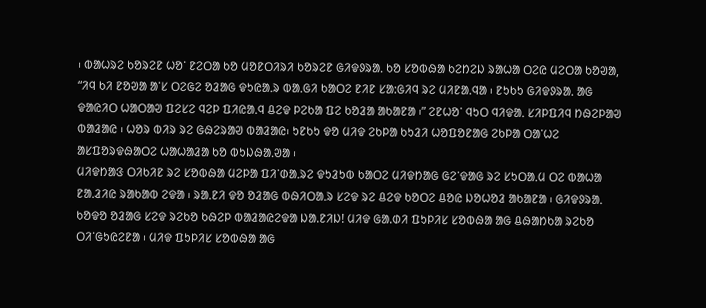᱾ ᱵᱟᱦᱨᱮ ᱠᱚᱨᱮᱱ ᱦᱚᱸ ᱱᱮᱛᱟ ᱠᱚ ᱢᱚᱱᱛᱤᱨᱤ ᱠᱚᱨᱮᱱ ᱜᱤᱫᱽᱨᱟᱹ ᱠᱚ ᱥᱚᱵᱷᱟ ᱠᱮᱴᱮᱡ ᱨᱟᱦᱟ ᱛᱮᱭ ᱢᱮᱛᱟ ᱠᱚᱣᱟ, “ᱤᱧ ᱠᱤ ᱱᱚᱣᱟ ᱟᱸᱥ ᱛᱮᱜᱮ ᱚᱲᱟᱜ ᱫᱩᱭᱟᱹᱨ ᱵᱟᱹᱜᱤ ᱠᱟᱛᱮ ᱱᱤᱱ ᱥᱟ:ᱜᱤᱧ ᱨᱮ ᱢᱤᱱᱟᱹᱧᱟ ᱾ ᱱᱩᱠᱩ ᱜᱤᱫᱽᱨᱟᱹ ᱟᱜ ᱫᱟᱭᱤᱛ ᱦᱟᱛᱟᱣ ᱯᱮᱥᱮ ᱧᱮᱞ ᱯᱤᱭᱟᱹᱧ ᱪᱮᱫ ᱞᱮᱠᱟ ᱯᱮ ᱠᱚᱲᱟ ᱟᱠᱟᱱᱟ ᱾” ᱮᱱᱦᱚᱸ ᱧᱩᱛ ᱧᱤᱫᱟᱹ ᱥᱤᱞᱯᱤᱧ ᱴᱷᱮᱞᱟᱣ ᱵᱟᱲᱟᱭ ᱾ ᱦᱚᱨ ᱵᱤᱨ ᱨᱮ ᱜᱷᱮᱨᱟᱣ ᱵᱟᱲᱟᱭ᱾ ᱩᱱᱠᱩ ᱫᱚ ᱢᱤᱫ ᱮᱠᱞᱟ ᱠᱩᱲᱤ ᱦᱚᱯᱚᱱᱟᱜ ᱮᱠᱞᱟ ᱛᱟᱸᱦᱮ ᱟᱥᱯᱚᱨᱫᱷᱟᱛᱮ ᱦᱟᱦᱟᱲᱟ ᱠᱚ ᱵᱩᱡᱷᱟᱹᱣᱟ ᱾
ᱢᱤᱫᱴᱟᱝ ᱛᱤᱠᱤᱱ ᱨᱮ ᱥᱚᱵᱷᱟ ᱢᱮᱞᱟ ᱯᱤᱸᱰᱟᱹᱨᱮ ᱫᱩᱲᱩᱵ ᱠᱟᱛᱮ ᱢᱤᱫᱴᱟᱜ ᱜᱮᱸᱫᱟᱜ ᱨᱮ ᱥᱩᱛᱟᱹᱢ ᱛᱮ ᱵᱟᱦᱟ ᱱᱟᱹᱲᱤᱭ ᱨᱟᱠᱟᱵ ᱮᱫᱟ ᱾ ᱨᱟᱹᱱᱤ ᱫᱚ ᱚᱲᱟᱜ ᱵᱷᱤᱛᱟᱹᱨ ᱥᱮᱫ ᱨᱮ ᱪᱮᱫ ᱠᱚᱛᱮ ᱪᱚᱭ ᱡᱚᱦᱚᱲ ᱟᱠᱟᱱᱟ ᱾ ᱜᱤᱫᱽᱨᱟᱹ ᱠᱚᱫᱚ ᱚᱲᱟᱜ ᱥᱮᱫ ᱨᱮᱠᱚ ᱠᱷᱮᱞ ᱵᱟᱲᱟᱭᱮᱫᱟ ᱡᱟ.ᱱᱤᱡ! ᱢᱤᱫ ᱜᱟ.ᱰᱤ ᱯᱩᱞᱤᱥ ᱥᱚᱵᱷᱟ ᱟᱜ ᱪᱷᱟᱴᱠᱟ ᱨᱮᱠᱚ ᱛᱤᱸᱜᱩᱭᱮᱱᱟ ᱾ ᱢᱤᱫ ᱯᱩᱞᱤᱥ ᱥᱚᱵᱷᱟ ᱟᱜ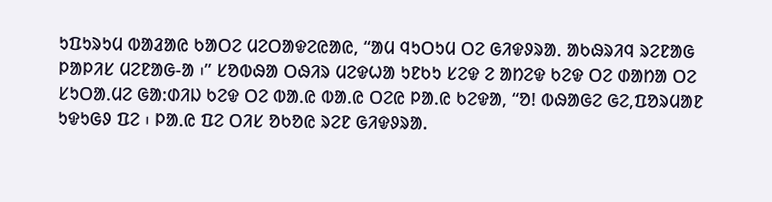ᱩᱯᱩᱨᱩᱢ ᱵᱟᱲᱟᱭ ᱠᱟᱛᱮ ᱢᱮᱛᱟᱫᱮᱭᱟᱭ, “ᱟᱢ ᱧᱩᱛᱩᱢ ᱛᱮ ᱜᱤᱫᱽᱨᱟᱹ ᱟᱠᱷᱨᱤᱧ ᱨᱮᱱᱟᱜ ᱞᱟᱞᱤᱥ ᱢᱮᱱᱟᱜ-ᱟ ᱾” ᱥᱚᱵᱷᱟ ᱛᱷᱤᱨ ᱢᱮᱫᱦᱟ ᱩᱱᱠᱩ ᱥᱮᱫ ᱮ ᱟᱴᱮᱫ ᱠᱮᱫ ᱛᱮ ᱰᱟᱴᱟ ᱛᱮ ᱥᱩᱛᱟᱹᱢᱮ ᱜᱟ:ᱰᱤᱡ ᱠᱮᱫ ᱛᱮ ᱵᱟᱹᱭ ᱵᱟᱹᱭ ᱛᱮᱭ ᱞᱟᱹᱭ ᱠᱮᱫᱟ, “ᱚ! ᱵᱷᱟᱜᱮ ᱜᱮ,ᱯᱚᱨᱢᱟᱱ ᱩᱫᱩᱜᱽ ᱯᱮ ᱾ ᱞᱟᱹᱭ ᱯᱮ ᱛᱤᱥ ᱚᱠᱚᱭ ᱨᱮᱱ ᱜᱤᱫᱽᱨᱟ.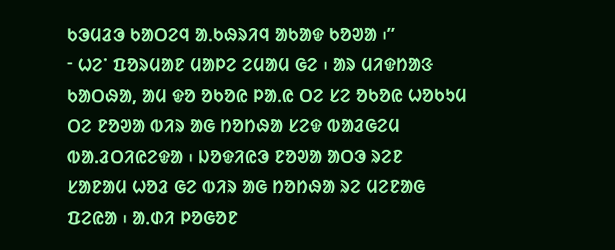ᱠᱳᱢᱲᱳ ᱠᱟᱛᱮᱧ ᱟᱹᱠᱷᱨᱤᱧ ᱟᱠᱟᱫ ᱠᱚᱣᱟ ᱾”
ᱼ ᱦᱮᱸ ᱯᱚᱨᱢᱟᱱ ᱢᱟᱞᱮ ᱮᱢᱟᱢ ᱜᱮ ᱾ ᱟᱨ ᱢᱤᱫᱴᱟᱝ ᱠᱟᱛᱷᱟ, ᱟᱢ ᱫᱚ ᱚᱠᱚᱭ ᱞᱟᱹᱭ ᱛᱮ ᱥᱮ ᱚᱠᱚᱭ ᱦᱚᱠᱩᱢ ᱛᱮ ᱱᱚᱣᱟ ᱵᱤᱨ ᱟᱜ ᱴᱚᱴᱷᱟ ᱥᱮᱫ ᱵᱟᱲᱜᱮᱢ ᱵᱟ.ᱲᱛᱤᱭᱮᱫᱟ ᱾ ᱡᱚᱫᱤᱭᱳ ᱱᱚᱣᱟ ᱟᱛᱳ ᱨᱮᱱ ᱥᱟᱱᱟᱢ ᱦᱚᱲ ᱜᱮ ᱵᱤᱨ ᱟᱜ ᱴᱚᱴᱷᱟ ᱨᱮ ᱢᱮᱱᱟᱜ ᱯᱮᱭᱟ ᱾ ᱟᱹᱰᱤ ᱞᱚᱜᱚᱱ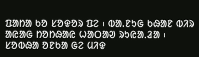ᱯᱟᱴᱟ ᱠᱚ ᱥᱚᱫᱚᱨ ᱯᱮ ᱾ ᱵᱟ.ᱱᱩᱜ ᱠᱷᱟᱱ ᱵᱤᱨ ᱟᱭᱟᱜ ᱴᱚᱴᱷᱟᱭ ᱦᱟᱛᱟᱣ ᱨᱩᱭᱟᱹᱲᱟ ᱾ ᱥᱚᱵᱷᱟ ᱚᱱᱠᱟ ᱜᱮ ᱢᱤᱫ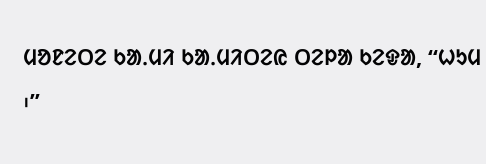ᱢᱚᱱᱮᱛᱮ ᱠᱟᱹᱢᱤ ᱠᱟᱹᱢᱤᱛᱮᱭ ᱛᱮᱞᱟ ᱠᱮᱫᱟ, “ᱦᱩᱢ ᱾”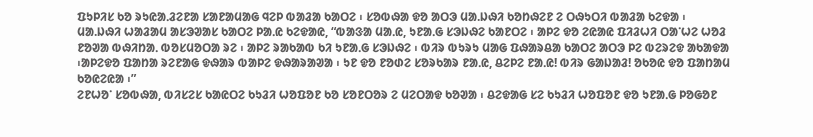ᱯᱩᱞᱤᱥ ᱠᱚ ᱨᱩᱭᱟᱹᱲᱮᱱᱟ ᱥᱟᱱᱟᱢᱟᱜ ᱧᱮᱞ ᱵᱟᱲᱟ ᱠᱟᱛᱮ ᱾ ᱥᱚᱵᱷᱟ ᱫᱚ ᱟᱛᱳ ᱢᱟ.ᱡᱷᱤ ᱠᱚᱴᱷᱮᱱ ᱮ ᱛᱷᱩᱛᱤ ᱵᱟᱲᱟ ᱠᱮᱫᱟ ᱾
ᱢᱟ.ᱡᱷᱤ ᱦᱟᱲᱟᱢ ᱟᱥᱳᱣᱟᱥ ᱠᱟᱛᱮ ᱞᱟᱹᱭ ᱠᱮᱫᱟᱭ, “ᱵᱟᱝᱟ ᱢᱟᱹᱭ, ᱩᱱᱟᱹᱜ ᱥᱳᱡᱷᱮ ᱠᱟᱱᱛᱮ ᱾ ᱟᱞᱮ ᱫᱚ ᱮᱭᱟᱭ ᱯᱤᱲᱦᱤ ᱛᱟᱸᱦᱮ ᱦᱚᱲ ᱱᱚᱣᱟ ᱵᱷᱤᱴᱟᱹ ᱵᱚᱥᱢᱚᱛᱟ ᱨᱮ ᱾ ᱟᱞᱮ ᱨᱟᱠᱟᱵ ᱠᱤ ᱩᱱᱟᱹᱜ ᱥᱳᱡᱷᱮ ᱾ ᱵᱤᱨ ᱵᱩᱨᱩ ᱢᱟᱜ ᱯᱷᱟᱨᱪᱟ ᱠᱟᱛᱮ ᱟᱛᱳ ᱞᱮ ᱵᱮᱨᱮᱫ ᱟᱠᱟᱫᱟ ᱾ᱟᱞᱮᱫᱚ ᱯᱟᱴᱟ ᱨᱮᱱᱟᱜ ᱫᱷᱟᱨ ᱵᱟᱞᱮ ᱫᱷᱟᱨᱟᱣᱟ ᱾ ᱩᱱ ᱫᱚ ᱱᱚᱰᱮ ᱥᱚᱨᱠᱟᱨ ᱱᱟᱹᱭ, ᱪᱮᱞᱮ ᱱᱟᱹᱭ! ᱵᱤᱨ ᱜᱟᱡᱟᱲ! ᱚᱠᱚᱭ ᱫᱚ ᱯᱟᱴᱟᱢ ᱠᱚᱭᱮᱭᱟ ᱾”
ᱮᱱᱦᱚᱸ ᱥᱚᱵᱷᱟ, ᱵᱤᱥᱮᱥ ᱠᱟᱭᱛᱮ ᱠᱩᱲᱤ ᱦᱚᱯᱚᱱ ᱠᱚ ᱥᱚᱱᱛᱚᱨ ᱮ ᱢᱮᱛᱟᱫ ᱠᱚᱣᱟ ᱾ ᱪᱮᱫᱟᱜ ᱥᱮ ᱠᱩᱲᱤ ᱦᱚᱯᱚᱱ ᱫᱚ ᱩᱱᱟᱹᱜ ᱞᱚᱜᱚᱱ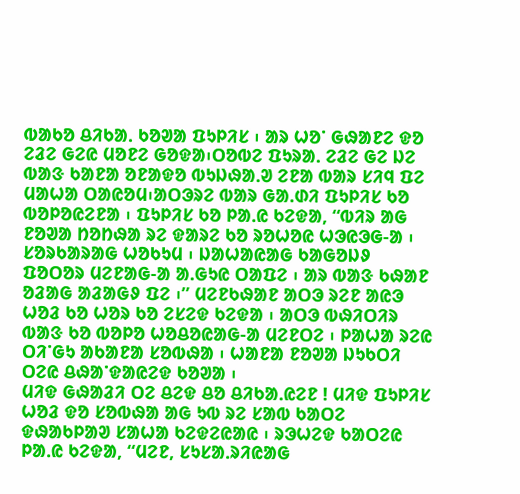ᱵᱟᱠᱚ ᱪᱤᱠᱟᱹ ᱠᱚᱣᱟ ᱯᱩᱞᱤᱥ ᱾ ᱟᱨ ᱦᱚᱸ ᱜᱷᱟᱱᱮ ᱫᱚ ᱮᱲᱮ ᱜᱮᱭ ᱢᱚᱱᱮ ᱜᱚᱫᱟ᱾ᱛᱚᱵᱮ ᱯᱩᱨᱟᱹ ᱮᱲᱮ ᱜᱮ ᱡᱮ ᱵᱟᱝ ᱠᱟᱱᱟ ᱚᱱᱟᱫᱚ ᱵᱩᱡᱷᱟᱹᱣ ᱮᱱᱟ ᱵᱟᱨ ᱥᱤᱧ ᱯᱮ ᱢᱟᱦᱟ ᱛᱟᱭᱚᱢ᱾ᱟᱛᱳᱨᱮ ᱵᱟᱨ ᱜᱟ.ᱰᱤ ᱯᱩᱞᱤᱥ ᱠᱚ ᱵᱚᱞᱚᱭᱮᱱᱟ ᱾ ᱯᱩᱞᱤᱥ ᱠᱚ ᱞᱟᱹᱭ ᱠᱮᱫᱟ, “ᱵᱤᱨ ᱟᱜ ᱱᱚᱣᱟ ᱴᱚᱴᱷᱟ ᱨᱮ ᱫᱟᱨᱮ ᱠᱚ ᱨᱚᱦᱚᱭ ᱦᱳᱭᱳᱜ-ᱟ ᱾ ᱥᱚᱨᱠᱟᱨᱟᱜ ᱦᱚᱠᱩᱢ ᱾ ᱡᱟᱦᱟᱭᱟᱜ ᱠᱟᱜᱚᱡᱽ ᱯᱚᱛᱚᱨ ᱢᱮᱱᱟᱜ-ᱟ ᱟ.ᱜᱩᱭ ᱛᱟᱯᱮ ᱾ ᱟᱨ ᱵᱟᱝ ᱠᱷᱟᱱ ᱚᱲᱟᱜ ᱟᱲᱟᱜᱽ ᱯᱮ ᱾” ᱢᱮᱱᱠᱷᱟᱱ ᱟᱛᱳ ᱨᱮᱱ ᱟᱭᱳ ᱦᱚᱲ ᱠᱚ ᱦᱚᱨ ᱠᱚ ᱮᱥᱮᱫ ᱠᱮᱫᱟ ᱾ ᱟᱛᱳ ᱵᱷᱤᱛᱤᱨ ᱵᱟᱝ ᱠᱚ ᱵᱚᱞᱚ ᱦᱚᱪᱚᱭᱟᱜ-ᱟ ᱢᱮᱱᱛᱮ ᱾ ᱞᱟᱦᱟ ᱨᱮᱭ ᱛᱤᱸᱜᱩ ᱟᱠᱟᱱᱟ ᱥᱚᱵᱷᱟ ᱾ ᱦᱟᱱᱟ ᱱᱚᱣᱟ ᱡᱩᱠᱛᱤ ᱛᱮᱭ ᱪᱷᱟᱸᱫᱟᱭᱮᱫ ᱠᱚᱣᱟ ᱾
ᱢᱤᱫ ᱜᱷᱟᱲᱤ ᱛᱮ ᱪᱮᱫ ᱪᱚ ᱪᱤᱠᱟᱹᱭᱮᱱ ! ᱢᱤᱫ ᱯᱩᱞᱤᱥ ᱦᱚᱲ ᱫᱚ ᱥᱚᱵᱷᱟ ᱟᱜ ᱩᱵ ᱨᱮ ᱥᱟᱵ ᱠᱟᱛᱮ ᱫᱷᱟᱠᱞᱟᱣ ᱥᱟᱦᱟ ᱠᱮᱫᱮᱭᱟᱭ ᱾ ᱨᱳᱦᱮᱫ ᱠᱟᱛᱮᱭ ᱞᱟᱹᱭ ᱠᱮᱫᱟ, “ᱢᱮᱱ, ᱥᱩᱥᱟᱹᱨᱤᱭᱟᱜ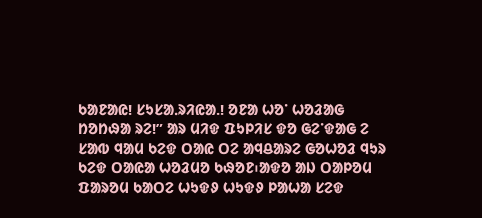ᱠᱟᱱᱟᱭ! ᱥᱩᱥᱟᱹᱨᱤᱭᱟ.! ᱚᱱᱟ ᱦᱚᱸ ᱦᱚᱲᱟᱜ ᱴᱚᱴᱷᱟ ᱨᱮ!” ᱟᱨ ᱢᱤᱫ ᱯᱩᱞᱤᱥ ᱫᱚ ᱜᱮᱸᱫᱟᱜ ᱮ ᱥᱟᱵ ᱧᱟᱢ ᱠᱮᱫ ᱛᱟᱭ ᱛᱮ ᱟᱧᱪᱟᱨᱮ ᱜᱚᱦᱚᱲ ᱧᱩᱨ ᱠᱮᱫ ᱛᱟᱭᱟ ᱦᱚᱲᱢᱚ ᱠᱷᱚᱱ᱾ᱟᱫᱚ ᱟᱡ ᱛᱟᱞᱚᱢ ᱯᱟᱨᱚᱢ ᱠᱟᱛᱮ ᱦᱩᱫᱽ ᱦᱩᱫᱽ ᱞᱟᱦᱟ ᱥᱮᱫ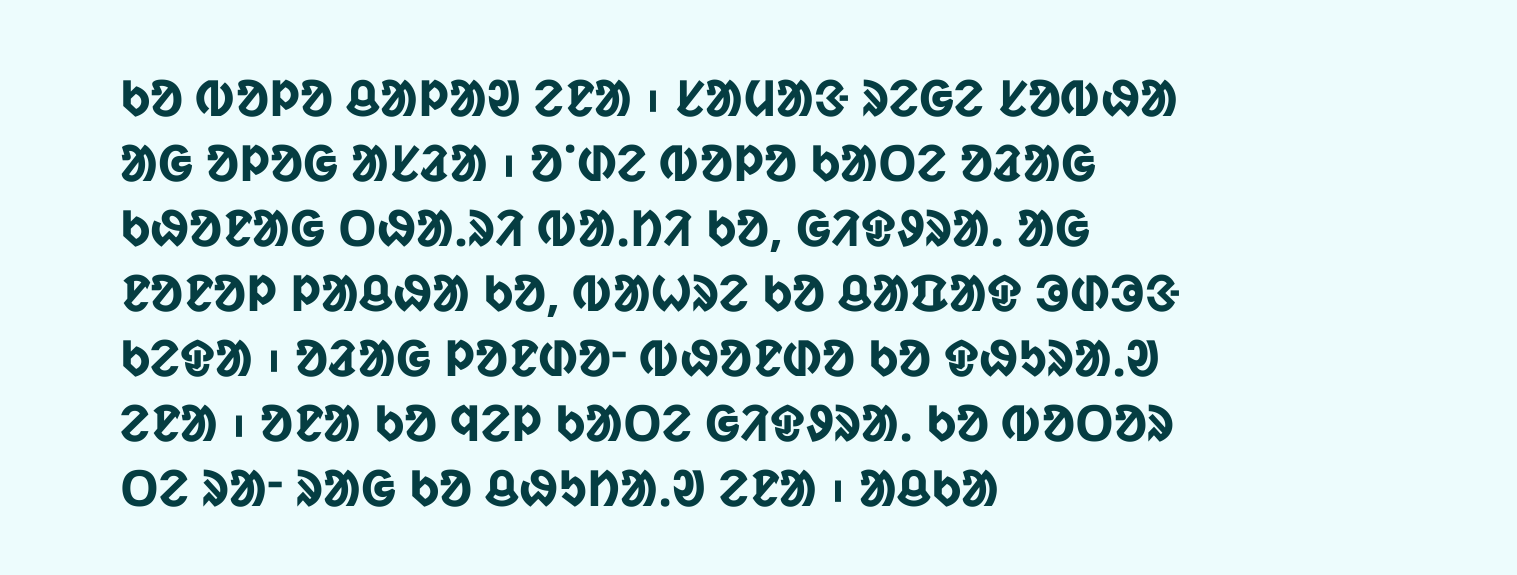ᱠᱚ ᱵᱚᱞᱚ ᱪᱟᱞᱟᱣ ᱮᱱᱟ ᱾ ᱥᱟᱢᱟᱝ ᱨᱮᱜᱮ ᱥᱚᱵᱷᱟ ᱟᱜ ᱚᱞᱚᱜ ᱟᱥᱲᱟ ᱾ ᱚᱸᱰᱮ ᱵᱚᱞᱚ ᱠᱟᱛᱮ ᱚᱲᱟᱜ ᱠᱷᱚᱱᱟᱜ ᱛᱷᱟ.ᱨᱤ ᱵᱟᱹᱴᱤ ᱠᱚ, ᱜᱤᱫᱽᱨᱟᱹ ᱟᱜ ᱱᱚᱱᱚᱞ ᱞᱟᱪᱷᱟ ᱠᱚ, ᱵᱟᱦᱨᱮ ᱠᱚ ᱪᱟᱯᱟᱫ ᱳᱰᱳᱝ ᱠᱮᱫᱟ ᱾ ᱚᱲᱟᱜ ᱞᱚᱱᱰᱚᱼ ᱵᱷᱚᱱᱰᱚ ᱠᱚ ᱫᱷᱩᱨᱟᱹᱣ ᱮᱱᱟ ᱾ ᱚᱱᱟ ᱠᱚ ᱧᱮᱞ ᱠᱟᱛᱮ ᱜᱤᱫᱽᱨᱟᱹ ᱠᱚ ᱵᱚᱛᱚᱨ ᱛᱮ ᱨᱟᱼ ᱨᱟᱜ ᱠᱚ ᱪᱷᱩᱴᱟᱹᱣ ᱮᱱᱟ ᱾ ᱟᱪᱠᱟ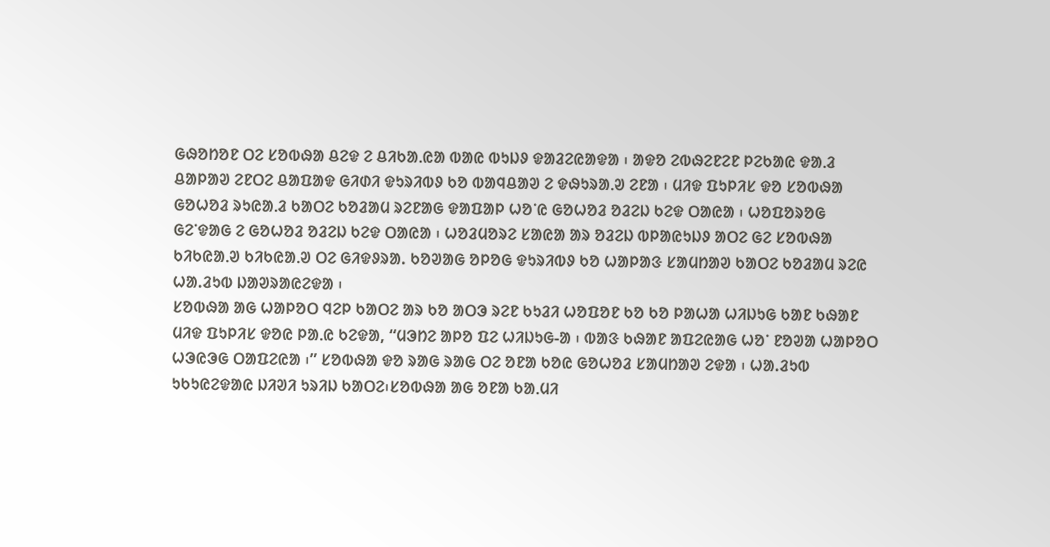ᱜᱷᱚᱴᱚᱱ ᱛᱮ ᱥᱚᱵᱷᱟ ᱪᱮᱫ ᱮ ᱪᱤᱠᱟᱹᱭᱟ ᱵᱟᱭ ᱵᱩᱡᱽ ᱫᱟᱲᱮᱭᱟᱫᱟ ᱾ ᱟᱫᱚ ᱮᱵᱷᱮᱱᱮᱱ ᱞᱮᱠᱟᱭ ᱫᱟᱹᱲ ᱪᱟᱞᱟᱣ ᱮᱱᱛᱮ ᱪᱟᱯᱟᱫ ᱜᱤᱰᱤ ᱫᱩᱨᱤᱵᱽ ᱠᱚ ᱵᱟᱧᱪᱟᱣ ᱮ ᱫᱷᱩᱨᱟᱹᱣ ᱮᱱᱟ ᱾ ᱢᱤᱫ ᱯᱩᱞᱤᱥ ᱫᱚ ᱥᱚᱵᱷᱟ ᱜᱚᱦᱚᱲ ᱨᱩᱭᱟᱹᱲ ᱠᱟᱛᱮ ᱠᱚᱲᱟᱢ ᱨᱮᱱᱟᱜ ᱫᱟᱯᱟᱞ ᱦᱚᱸᱭ ᱜᱚᱦᱚᱲ ᱚᱲᱮᱡ ᱠᱮᱫ ᱛᱟᱭᱟ ᱾ ᱦᱚᱯᱚᱨᱚᱜ ᱜᱮᱸᱫᱟᱜ ᱮ ᱜᱚᱦᱚᱲ ᱚᱲᱮᱡ ᱠᱮᱫ ᱛᱟᱭᱟ ᱾ ᱦᱚᱲᱢᱚᱨᱮ ᱥᱟᱭᱟ ᱟᱨ ᱚᱲᱮᱡ ᱵᱞᱟᱭᱩᱡᱽ ᱟᱛᱮ ᱜᱮ ᱥᱚᱵᱷᱟ ᱠᱤᱠᱭᱟᱹᱣ ᱠᱤᱠᱭᱟᱹᱣ ᱛᱮ ᱜᱤᱫᱽᱨᱟ. ᱠᱚᱣᱟᱜ ᱚᱞᱚᱜ ᱫᱩᱨᱤᱵᱽ ᱠᱚ ᱦᱟᱞᱟᱝ ᱥᱟᱢᱴᱟᱣ ᱠᱟᱛᱮ ᱠᱚᱲᱟᱢ ᱨᱮᱭ ᱦᱟ.ᱲᱩᱵ ᱡᱟᱣᱨᱟᱭᱮᱫᱟ ᱾
ᱥᱚᱵᱷᱟ ᱟᱜ ᱦᱟᱞᱚᱛ ᱧᱮᱞ ᱠᱟᱛᱮ ᱟᱨ ᱠᱚ ᱟᱛᱳ ᱨᱮᱱ ᱠᱩᱲᱤ ᱦᱚᱯᱚᱱ ᱠᱚ ᱠᱚ ᱞᱟᱦᱟ ᱦᱤᱡᱩᱜ ᱠᱟᱱ ᱠᱷᱟᱱ ᱢᱤᱫ ᱯᱩᱞᱤᱥ ᱫᱚᱭ ᱞᱟᱹᱭ ᱠᱮᱫᱟ, “ᱢᱳᱴᱮ ᱟᱞᱚ ᱯᱮ ᱦᱤᱡᱩᱜ-ᱟ ᱾ ᱵᱟᱝ ᱠᱷᱟᱱ ᱟᱯᱮᱭᱟᱜ ᱦᱚᱸ ᱱᱚᱣᱟ ᱦᱟᱞᱚᱛ ᱦᱳᱭᱳᱜ ᱛᱟᱯᱮᱭᱟ ᱾” ᱥᱚᱵᱷᱟ ᱫᱚ ᱨᱟᱜ ᱨᱟᱜ ᱛᱮ ᱚᱱᱟ ᱠᱚᱭ ᱜᱚᱦᱚᱲ ᱥᱟᱢᱴᱟᱣ ᱮᱫᱟ ᱾ ᱦᱟ.ᱲᱩᱵ ᱩᱠᱩᱭᱮᱫᱟᱭ ᱡᱤᱣᱤ ᱩᱨᱤᱡ ᱠᱟᱛᱮ᱾ᱥᱚᱵᱷᱟ ᱟᱜ ᱚᱱᱟ ᱠᱟᱹᱢᱤ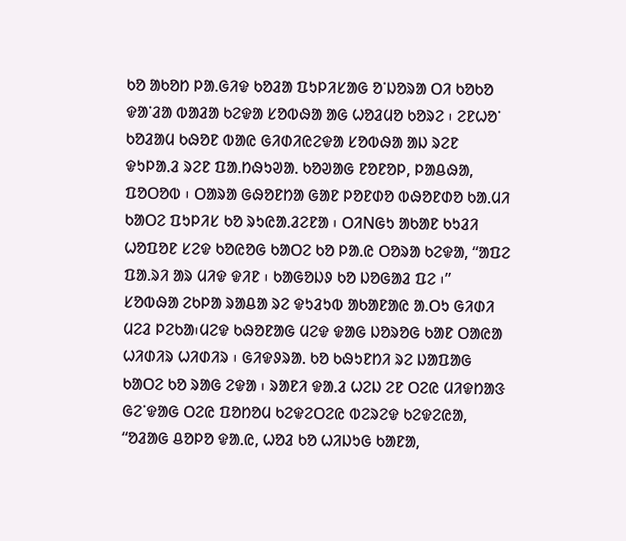ᱠᱚ ᱟᱠᱚᱴ ᱞᱟ.ᱜᱤᱫ ᱠᱚᱲᱟ ᱯᱩᱞᱤᱥᱟᱜ ᱚᱸᱡᱚᱨᱟ ᱛᱤ ᱠᱚᱠᱚ ᱫᱟᱸᱲᱟ ᱵᱟᱲᱟ ᱠᱮᱫᱟ ᱥᱚᱵᱷᱟ ᱟᱜ ᱦᱚᱲᱢᱚ ᱠᱚᱨᱮ ᱾ ᱮᱱᱦᱚᱸ ᱠᱚᱲᱟᱢ ᱠᱷᱚᱱ ᱵᱟᱭ ᱜᱤᱰᱤᱭᱮᱫᱟ ᱥᱚᱵᱷᱟ ᱟᱡ ᱨᱮᱱ ᱫᱩᱞᱟᱹᱲ ᱨᱮᱱ ᱯᱟᱹᱴᱷᱩᱣᱟᱹ ᱠᱚᱣᱟᱜ ᱱᱚᱱᱚᱞ, ᱞᱟᱪᱷᱟ, ᱯᱚᱛᱚᱵ ᱾ ᱛᱟᱨᱟ ᱜᱷᱚᱱᱴᱟ ᱜᱟᱱ ᱞᱚᱱᱰᱚ ᱵᱷᱚᱱᱰᱚ ᱠᱟᱹᱢᱤ ᱠᱟᱛᱮ ᱯᱩᱞᱤᱥ ᱠᱚ ᱨᱩᱭᱟᱹᱲᱮᱱᱟ ᱾ ᱛᱤNᱜᱩ ᱟᱠᱟᱱ ᱠᱩᱲᱤ ᱦᱚᱯᱚᱱ ᱥᱮᱫ ᱠᱚᱭᱚᱜ ᱠᱟᱛᱮ ᱠᱚ ᱞᱟᱹᱭ ᱛᱚᱨᱟ ᱠᱮᱫᱟ, “ᱟᱯᱮ ᱯᱟ.ᱨᱤ ᱟᱨ ᱢᱤᱫ ᱫᱤᱱ ᱾ ᱠᱟᱜᱚᱡᱽ ᱠᱚ ᱡᱚᱜᱟᱲ ᱯᱮ ᱾”
ᱥᱚᱵᱷᱟ ᱮᱠᱞᱟ ᱨᱟᱪᱟ ᱨᱮ ᱫᱩᱲᱩᱵ ᱟᱠᱟᱱᱟᱭ ᱟ.ᱛᱩ ᱜᱤᱰᱤ ᱢᱮᱲ ᱞᱮᱠᱟ᱾ᱢᱮᱫ ᱠᱷᱚᱱᱟᱜ ᱢᱮᱫ ᱫᱟᱜ ᱡᱚᱨᱚᱜ ᱠᱟᱱ ᱛᱟᱭᱟ ᱦᱤᱰᱤᱨ ᱦᱤᱰᱤᱨ ᱾ ᱜᱤᱫᱽᱨᱟᱹ ᱠᱚ ᱠᱷᱩᱱᱴᱤ ᱨᱮ ᱡᱟᱯᱟᱜ ᱠᱟᱛᱮ ᱠᱚ ᱨᱟᱜ ᱮᱫᱟ ᱾ ᱨᱟᱱᱤ ᱫᱟᱹᱲ ᱦᱮᱡ ᱮᱱ ᱛᱮᱭ ᱢᱤᱫᱴᱟᱝ ᱜᱮᱸᱫᱟᱜ ᱛᱮᱭ ᱯᱚᱴᱚᱢ ᱠᱮᱫᱮᱛᱮᱭ ᱵᱮᱨᱮᱫ ᱠᱮᱫᱮᱭᱟ, “ᱚᱲᱟᱜ ᱪᱚᱞᱚ ᱫᱟᱹᱭ, ᱦᱚᱲ ᱠᱚ ᱦᱤᱡᱩᱜ ᱠᱟᱱᱟ,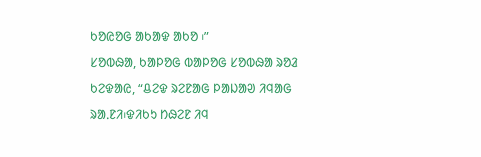ᱠᱚᱭᱚᱜ ᱟᱠᱟᱫ ᱟᱠᱚ ᱾”
ᱥᱚᱵᱷᱟ, ᱠᱟᱞᱚᱜ ᱵᱟᱞᱚᱜ ᱥᱚᱵᱷᱟ ᱨᱚᱲ ᱠᱮᱫᱟᱭ, “ᱪᱮᱫ ᱨᱮᱱᱟᱜ ᱞᱟᱡᱟᱣ ᱤᱧᱟᱜ ᱨᱟᱹᱱᱤ᱾ᱫᱤᱠᱩ ᱴᱷᱮᱱ ᱤᱧ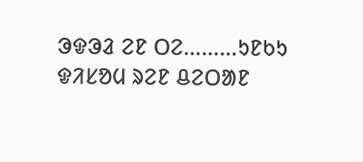ᱳᱫᱳᱲ ᱮᱱ ᱛᱮ………ᱩᱱᱠᱩ ᱫᱤᱥᱚᱢ ᱨᱮᱱ ᱪᱮᱛᱟᱱ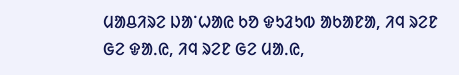ᱢᱟᱪᱤᱨᱮ ᱡᱟᱸᱦᱟᱭ ᱠᱚ ᱫᱩᱲᱩᱵ ᱟᱠᱟᱱᱟ, ᱤᱧ ᱨᱮᱱ ᱜᱮ ᱫᱟᱹᱭ, ᱤᱧ ᱨᱮᱱ ᱜᱮ ᱢᱟᱹᱭ,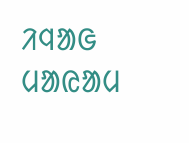ᱤᱧᱟᱜ ᱢᱟᱭᱟᱢ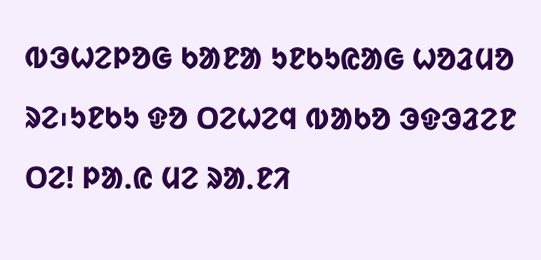ᱵᱳᱦᱮᱞᱚᱜ ᱠᱟᱱᱟ ᱩᱱᱠᱩᱭᱟᱜ ᱦᱚᱲᱢᱚ ᱨᱮ᱾ᱩᱱᱠᱩ ᱫᱚ ᱛᱮᱦᱮᱧ ᱵᱟᱠᱚ ᱳᱫᱳᱲᱮᱱ ᱛᱮ! ᱞᱟᱹᱭ ᱢᱮ ᱨᱟᱹᱱᱤ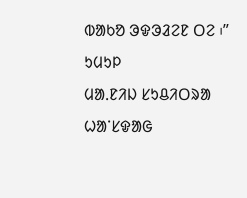ᱵᱟᱠᱚ ᱳᱫᱳᱲᱮᱱ ᱛᱮ ᱾”
ᱩᱢᱩᱞ
ᱢᱟᱹᱱᱤᱡ ᱥᱩᱪᱤᱛᱨᱟ ᱦᱟᱸᱥᱫᱟᱜ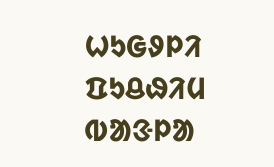ᱦᱩᱜᱽᱞᱤ
ᱯᱩᱪᱷᱤᱢ ᱵᱟᱝᱞᱟ